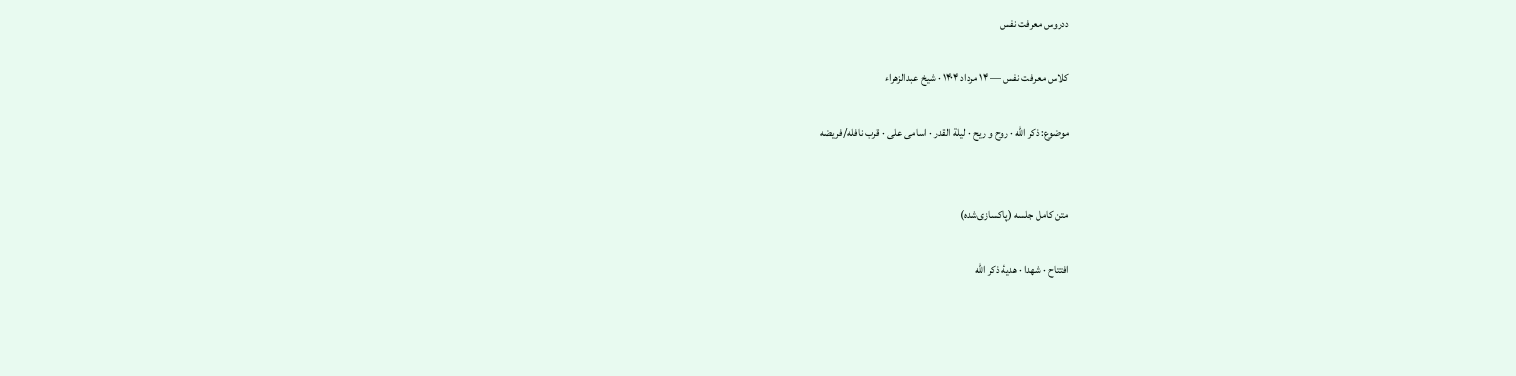ددروس معرفت نفس

کلاس معرفت نفس — ۱۴ مرداد ۱۴۰۴ · شیخ عبدالزهراء

موضوع: ذکر الله · روح و ریح · لیلة القدر · اسامی علی · قرب نافله/فریضه


متن کامل جلسه (پاکسازی‌شده)

افتتاح · شهدا · هدیهٔ ذکر الله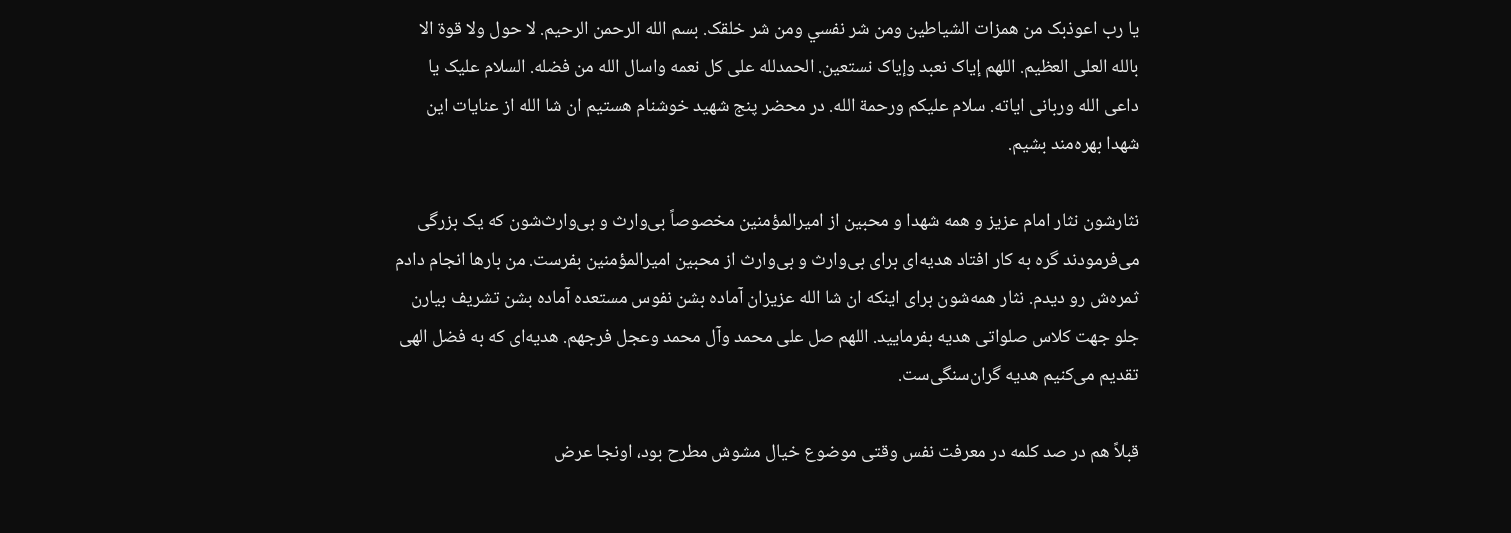یا رب اعوذبک من همزات الشیاطین ومن شر نفسي ومن شر خلقک. بسم الله الرحمن الرحیم. لا حول ولا قوة الا بالله العلی العظیم. اللهم إیاک نعبد وإیاک نستعین. الحمدلله على کل نعمه واسال الله من فضله. السلام علیک یا داعی الله وربانی ایاته. سلام علیکم ورحمة الله. در محضر پنج شهید خوشنام هستیم ان شا الله از عنایات این شهدا بهره‌مند بشیم.

نثارشون نثار امام عزیز و همه شهدا و محبین از امیرالمؤمنین مخصوصاً بی‌وارث و بی‌وارث‌شون که یک بزرگی می‌فرمودند گره به کار افتاد هدیه‌ای برای بی‌وارث و بی‌وارث از محبین امیرالمؤمنین بفرست. من بارها انجام دادم ثمره‌ش رو دیدم. نثار همه‌شون برای اینکه ان شا الله عزیزان آماده بشن نفوس مستعده آماده بشن تشریف بیارن جلو جهت کلاس صلواتی هدیه بفرمایید. اللهم صل على محمد وآل محمد وعجل فرجهم. هدیه‌ای که به فضل الهی تقدیم می‌کنیم هدیه گران‌سنگی‌ست.

قبلاً هم در صد کلمه در معرفت نفس وقتی موضوع خیال مشوش مطرح بود، اونجا عرض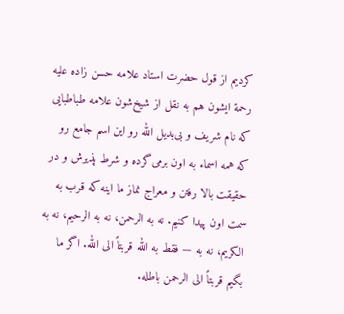کردیم از قول حضرت استاد علامه حسن زاده علیه رحمة ایشون هم به نقل از شیخ‌شون علامه طباطبایی که نام شریف و بی‌بدیل الله رو این اسم جامع رو که همه اسماء به اون برمی‌گرده و شرط پذیرش و در حقیقت بالا رفتن و معراج نماز ما اینه که قرب به سمت اون پیدا کنیم. نه به الرحمن، نه به الرحیم، نه به الكريم، نه به — فقط به الله قربتاً الی الله. اگر ما بگیم قربتاً الی الرحمن باطله.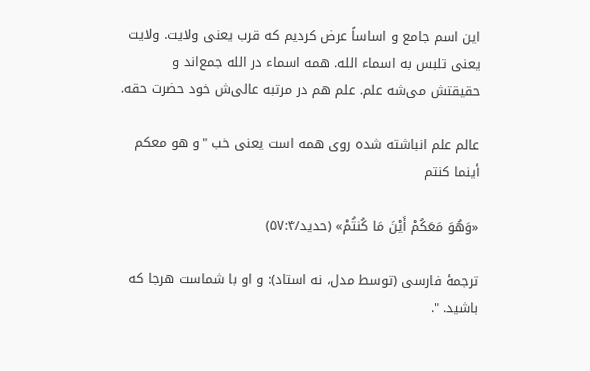این اسم جامع و اساساً عرض کردیم که قرب یعنی ولایت. ولایت یعنی تلبس به اسماء الله. همه اسماء در الله جمع‌اند و حقیقتش می‌شه علم. علم هم در مرتبه عالی‌ش خود حضرت حقه.

عالم علم انباشته شده روی همه است یعنی خب "و هو معکم أینما کنتم

«وَهُوَ مَعَكُمْ أَيْنَ مَا كُنتُمْ» (حدید/۵۷:۴)

ترجمهٔ فارسی (توسط مدل، نه استاد): و او با شماست هرجا که باشید. ".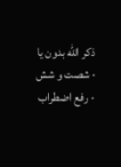ذکر الله بدون یا · شصت و شش · رفع اضطراب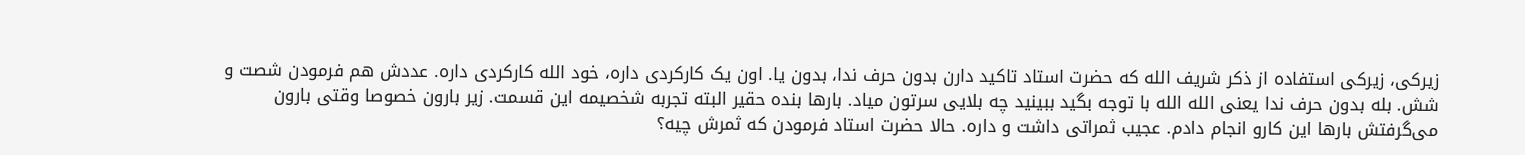زیرکی، زیرکی استفاده از ذکر شریف الله که حضرت استاد تاکید دارن بدون حرف ندا، بدون يا. اون یک کارکردی داره، خود الله کارکردی داره. عددش هم فرمودن شصت و شش. بله بدون حرف ندا یعنی الله الله با توجه بگید ببینید چه بلایی سرتون میاد. بارها بنده حقیر البته تجربه شخصیمه این قسمت. زیر بارون خصوصا وقتی بارون می‌گرفتش بارها این کارو انجام دادم. عجیب ثمراتی داشت و داره. حالا حضرت استاد فرمودن که ثمرش چیه؟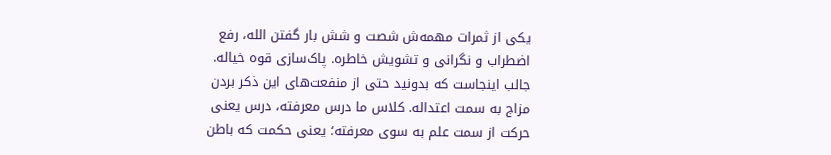یکی از ثمرات مهمه‌ش شصت و شش بار گفتن الله، رفع اضطراب و نگرانی و تشویش خاطره. پاک‌سازی قوه خیاله. جالب اینجاست که بدونید حتی از منفعت‌های این ذکر بردن مزاج به سمت اعتداله. کلاس ما درس معرفته، درس یعنی حرکت از سمت علم به سوی معرفته؛ یعنی حکمت که باطن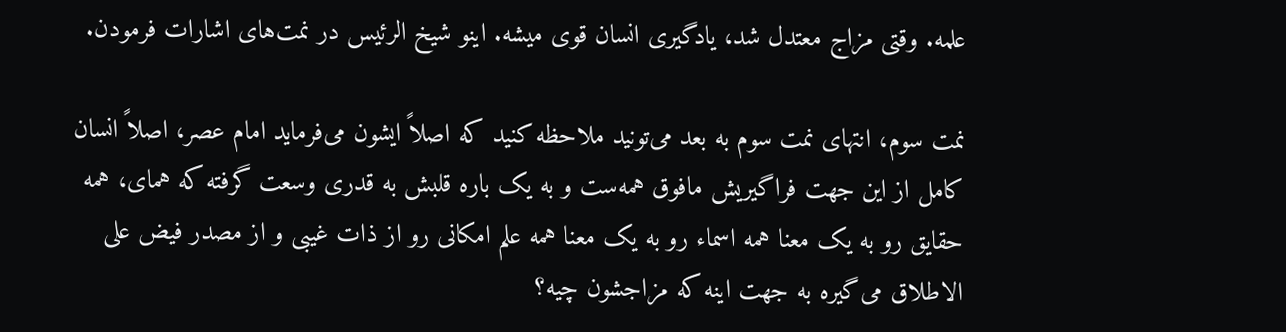علمه. وقتی مزاج معتدل شد، یادگیری انسان قوی میشه. اینو شیخ الرئیس در نمت‌های اشارات فرمودن.

نمت سوم، انتهای نمت سوم به بعد می‌تونید ملاحظه کنید که اصلاً ایشون می‌فرماید امام عصر، اصلاً انسان کامل از این جهت فراگیریش مافوق همه‌ست و به یک باره قلبش به قدری وسعت گرفته که همای، همه حقایق رو به یک معنا همه اسماء رو به یک معنا همه علم امکانی رو از ذات غیبی و از مصدر فیض علی الاطلاق می‌گیره به جهت اینه که مزاجشون چیه؟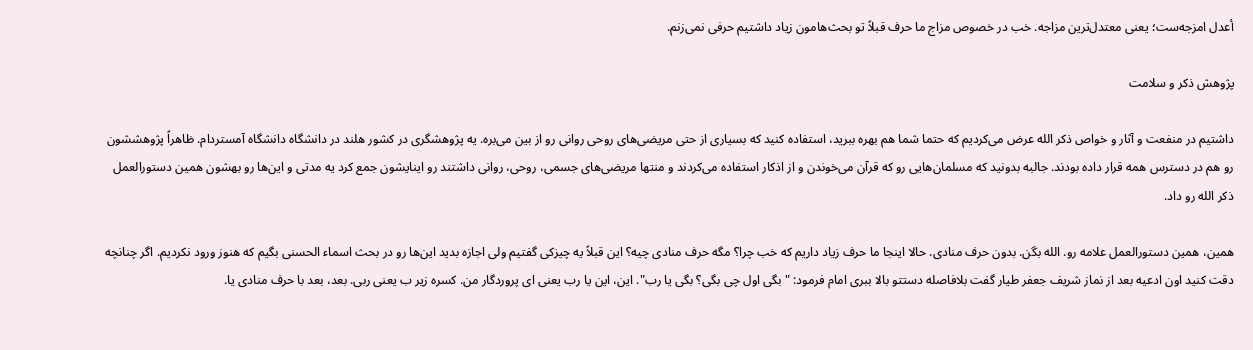أعدل امزجه‌ست؛ یعنی معتدل‌ترین مزاجه. خب در خصوص مزاج ما حرف قبلاً تو بحث‌هامون زیاد داشتیم حرفی نمی‌زنم.

پژوهش ذکر و سلامت

داشتیم در منفعت و آثار و خواص ذکر الله عرض می‌کردیم که حتما شما هم بهره ببرید، استفاده کنید که بسیاری از حتی مریضی‌های روحی روانی رو از بین می‌بره. یه پژوهشگری در کشور هلند در دانشگاه دانشگاه آمستردام. ظاهراً پژوهششون رو هم در دسترس همه قرار داده بودند. جالبه بدونید که مسلمان‌هایی رو که قرآن می‌خوندن و از اذکار استفاده می‌کردند و منتها مریضی‌های جسمی، روحی، روانی داشتند رو اینایشون جمع کرد یه مدتی و این‌ها رو بهشون همین دستورالعمل ذکر الله رو داد.

همین، همین دستورالعمل علامه رو. الله بگن. بدون حرف منادى. حالا اینجا ما حرف زیاد داریم که خب چرا؟ مگه حرف منادى چیه؟ این قبلاً یه چیزکی گفتیم ولی اجازه بدید این‌ها رو در بحث اسماء الحسنی بگیم که هنوز ورود نکردیم. اگر چنانچه دقت کنید اون ادعیه بعد از نماز شریف جعفر طیار گفت بلافاصله دستتو بالا ببری امام فرمود: "بگی اول چی بگی؟ بگی يا رب". این، این يا رب یعنی ای پروردگار من. کسره زیر ب یعنی ربی. بعد، بعد با حرف منادى يا.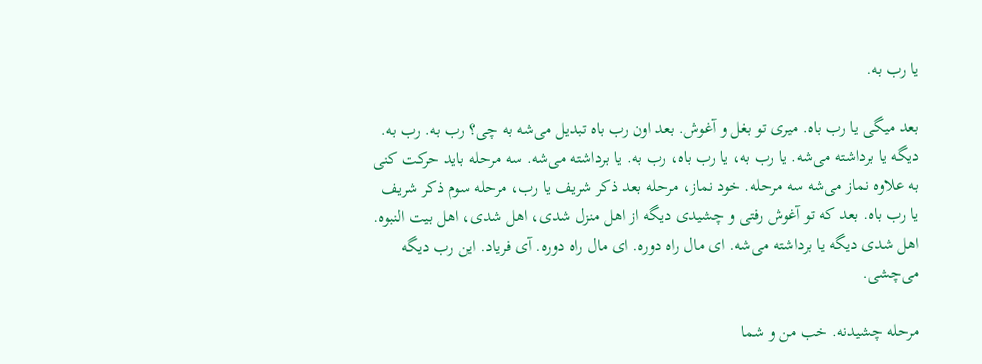يا رب به.

بعد میگی يا رب باه. میری تو بغل و آغوش. بعد اون رب باه تبدیل می‌شه به چی؟ رب به. رب به. دیگه يا برداشته می‌شه. يا رب به، يا رب باه، رب به. يا برداشته می‌شه. سه مرحله باید حرکت کنی به علاوه نماز می‌شه سه مرحله. خود نماز، مرحله بعد ذکر شریف يا رب، مرحله سوم ذکر شریف يا رب باه. بعد که تو آغوش رفتی و چشیدی دیگه از اهل منزل شدی، اهل شدی، اهل بیت النبوه. اهل شدی دیگه يا برداشته می‌شه. ای مال راه دوره. ای مال راه دوره. آی فریاد. این رب دیگه می‌چشی.

مرحله چشیدنه. خب من و شما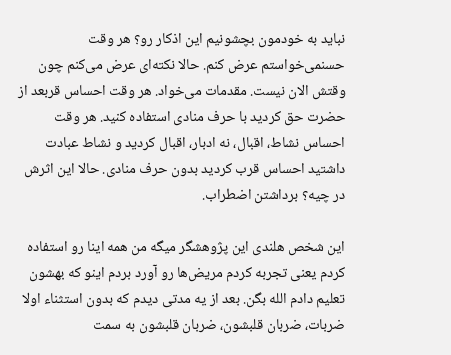نباید به خودمون بچشونیم این اذکار رو؟ هر وقت حسنمی‌خواستم عرض کنم. حالا نکته‌ای عرض می‌کنم چون وقتش الان نیست. مقدمات می‌خواد. هر وقت احساس قربعد از حضرت حق کردید با حرف منادى استفاده کنید. هر وقت احساس نشاط، اقبال، نه ادبار، اقبال کردید و نشاط عبادت داشتید احساس قرب کردید بدون حرف منادى. حالا این اثرش در چیه؟ برداشتن اضطراب.

این شخص هلندی این پژوهشگر میگه من همه اینا رو استفاده کردم یعنی تجربه کردم مریض‌ها رو آورد بردم اینو که بهشون تعلیم دادم الله بگن. بعد از یه مدتی دیدم که بدون استثناء اولا ضربات، ضربان قلبشون، ضربان قلبشون به سمت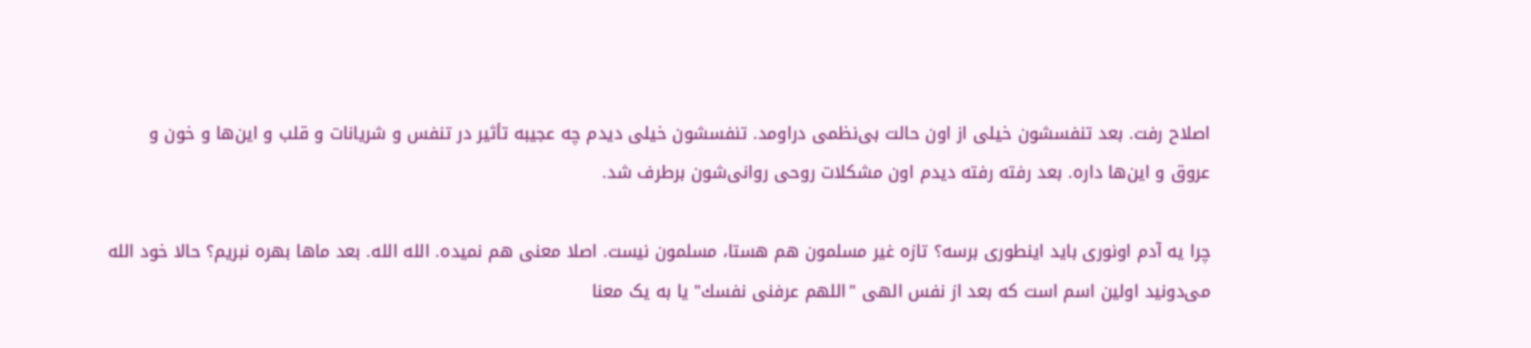اصلاح رفت. بعد تنفسشون خیلی از اون حالت بی‌نظمی دراومد. تنفسشون خیلی دیدم چه عجیبه تأثیر در تنفس و شریانات و قلب و این‌ها و خون و عروق و این‌ها داره. بعد رفته رفته دیدم اون مشکلات روحی روانی‌شون برطرف شد.

چرا یه آدم اونوری باید اینطوری برسه؟ تازه غیر مسلمون هم هستا، مسلمون نیست. اصلا معنی هم نمیده. الله الله. بعد ماها بهره نبریم؟ حالا خود الله می‌دونید اولین اسم است که بعد از نفس الهی "اللهم عرفنی نفسك" یا به یک معنا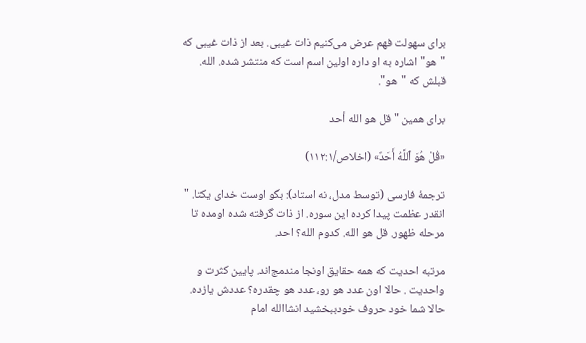برای سهولت فهم عرض می‌کنیم ذات غیبی. بعد از ذات غیبی که "هو" اشاره به او داره اولین اسم است که منتشر شده. الله. قبلش که "هو".

برای همین "قل هو الله أحد

«قُلْ هُوَ ٱللَّهُ أَحَدٌ» (اخلاص/۱۱۲:۱)

ترجمهٔ فارسی (توسط مدل، نه استاد): بگو اوست خدای یکتا. " انقدر عظمت پیدا کرده این سوره. از ذات گرفته شده اومده تا مرحله ظهور. قل هو الله. کدوم الله؟ احد.

مرتبه احدیت که همه حقایق اونجا مندمج‌اند. پایین کثرت و واحدیت . حالا اون عدد هو رو، عدد هو چقدره؟ عددش یازده. حالا شما خود حروف خودببخشید انشاالله امام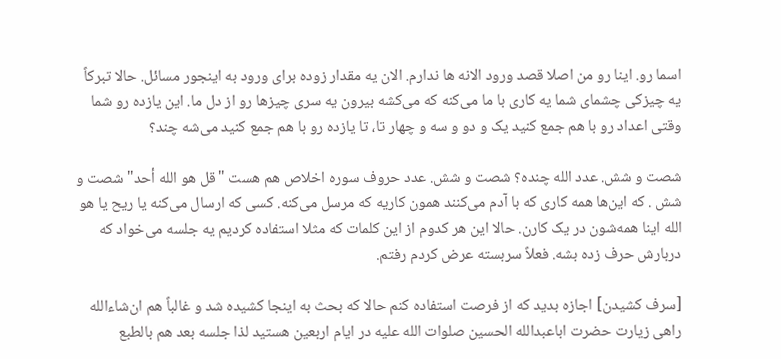اسما رو. اینا رو من اصلا قصد ورود الانه ها ندارم. الان یه مقدار زوده برای ورود به اینجور مسائل. حالا تبرکاً یه چیزکی چشمای شما یه کاری با ما می‌کنه که می‌کشه بیرون یه سری چیزها رو از دل ما. این یازده رو شما وقتی اعداد رو با هم جمع کنید یک و دو و سه و چهار تا، تا یازده رو با هم جمع کنید می‌شه چند؟

شصت و شش. عدد الله چنده؟ شصت و شش. عدد حروف سوره اخلاص هم هست "قل هو الله أحد" شصت و شش . که این‌ها همه کاری که با آدم می‌کنند همون کاریه که مرسل می‌کنه. کسی که ارسال می‌کنه یا ریح یا هو الله اینا همه‌شون در یک کارن. حالا این هر کدوم از این کلمات که مثلا استفاده کردیم یه جلسه می‌خواد که دربارش حرف زده بشه. فعلاً سربسته عرض کردم رفتم.

[سرف کشیدن] اجازه بدید که از فرصت استفاده کنم حالا که بحث به اینجا کشیده شد و غالباً هم ان‌شاءالله راهی زیارت حضرت اباعبدالله الحسین صلوات الله عليه در ایام اربعین هستید لذا جلسه بعد هم بالطبع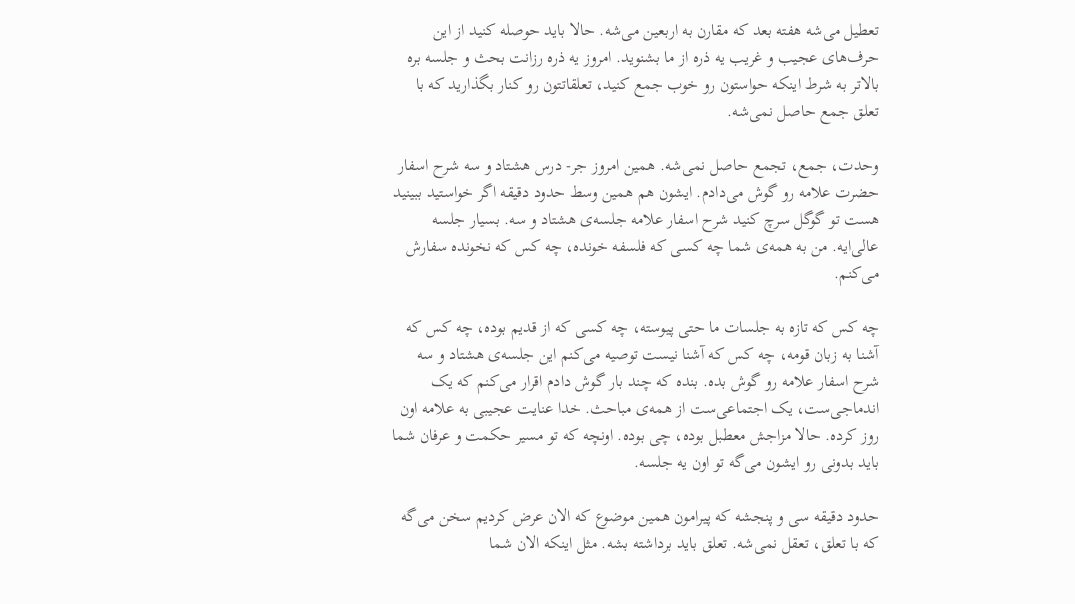تعطیل می‌شه هفته بعد که مقارن به اربعین می‌شه. حالا باید حوصله کنید از این حرف‌های عجیب و غریب یه ذره از ما بشنوید. امروز یه ذره رزانت بحث و جلسه بره بالاتر به شرط اینکه حواستون رو خوب جمع کنید، تعلقاتتون رو کنار بگذارید که با تعلق جمع حاصل نمی‌شه.

وحدت، جمع، تجمع حاصل نمی‌شه. همین امروز جر- درس هشتاد و سه شرح اسفار حضرت علامه رو گوش می‌دادم. ایشون هم همین وسط حدود دقیقه اگر خواستید ببینید هست تو گوگل سرچ کنید شرح اسفار علامه جلسه‌ی هشتاد و سه. بسیار جلسه عالی‌ایه. من به همه‌ی شما چه کسی که فلسفه خونده، چه کس که نخونده سفارش می‌کنم.

چه کس که تازه به جلسات ما حتی پیوسته، چه کسی که از قدیم بوده، چه کس که آشنا به زبان قومه، چه کس که آشنا نیست توصیه می‌کنم این جلسه‌ی هشتاد و سه شرح اسفار علامه رو گوش بده. بنده که چند بار گوش دادم اقرار می‌کنم که یک اندماجی‌ست، یک اجتماعی‌ست از همه‌ی مباحث. خدا عنایت عجیبی به علامه اون روز کرده. حالا مزاجش معطبل بوده، چی بوده. اونچه که تو مسیر حکمت و عرفان شما باید بدونی رو ایشون می‌گه تو اون یه جلسه.

حدود دقیقه سی و پنجشه که پیرامون همین موضوع که الان عرض کردیم سخن می‌گه که با تعلق، تعقل نمی‌شه. تعلق باید برداشته بشه. مثل اینکه الان شما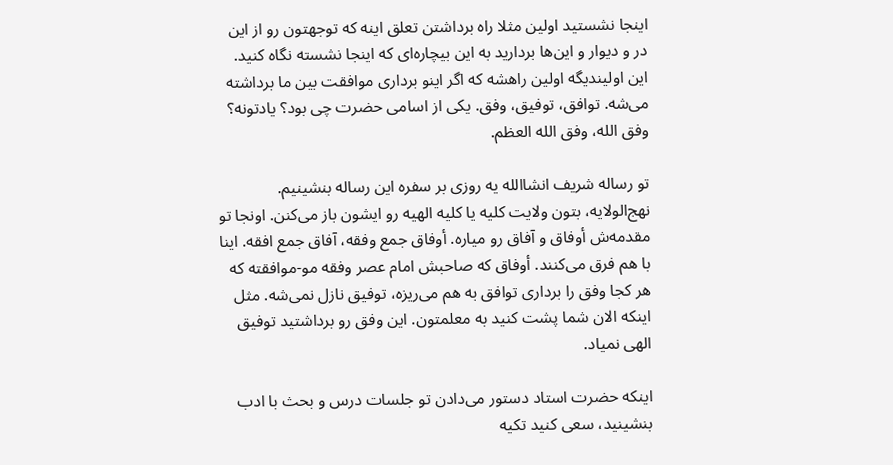اینجا نشستید اولین مثلا راه برداشتن تعلق اینه که توجهتون رو از این در و دیوار و این‌ها بردارید به این بیچاره‌ای که اینجا نشسته نگاه کنید. این اولیندیگه اولین راهشه که اگر اینو برداری موافقت بین ما برداشته می‌شه. توافق، توفیق، وفق. یکی از اسامی حضرت چی بود؟ یادتونه؟ وفق الله، وفق الله العظم.

تو رساله شریف انشاالله یه روزی بر سفره این رساله بنشینیم. نهج‌الولایه، بتون ولایت کلیه یا کلیه الهیه رو ایشون باز می‌کنن. اونجا تو مقدمه‌ش أوفاق و آفاق رو میاره. أوفاق جمع وفقه، آفاق جمع افقه. اینا با هم فرق می‌کنند. أوفاق که صاحبش امام عصر وفقه مو-موافقته که هر کجا وفق را برداری توافق به هم می‌ریزه، توفیق نازل نمی‌شه. مثل اینکه الان شما پشت کنید به معلمتون. این وفق رو برداشتید توفیق الهی نمیاد.

اینکه حضرت استاد دستور می‌دادن تو جلسات درس و بحث با ادب بنشینید، سعی کنید تکیه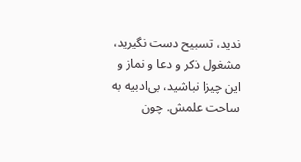ندید، تسبیح دست نگیرید، مشغول ذکر و دعا و نماز و این چیزا نباشید، بی‌ادبیه به ساحت علمش. چون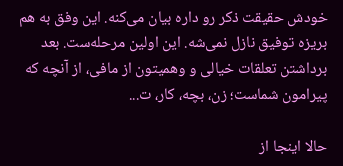خودش حقیقت ذکر رو داره بیان می‌کنه. این وفق به هم بریزه توفیق نازل نمی‌شه. این اولین مرحله‌ست. بعد برداشتن تعلقات خیالی و وهمیتون از مافی، از آنچه که پیرامون شماست؛ زن، بچه، کار، ت...

حالا اینجا از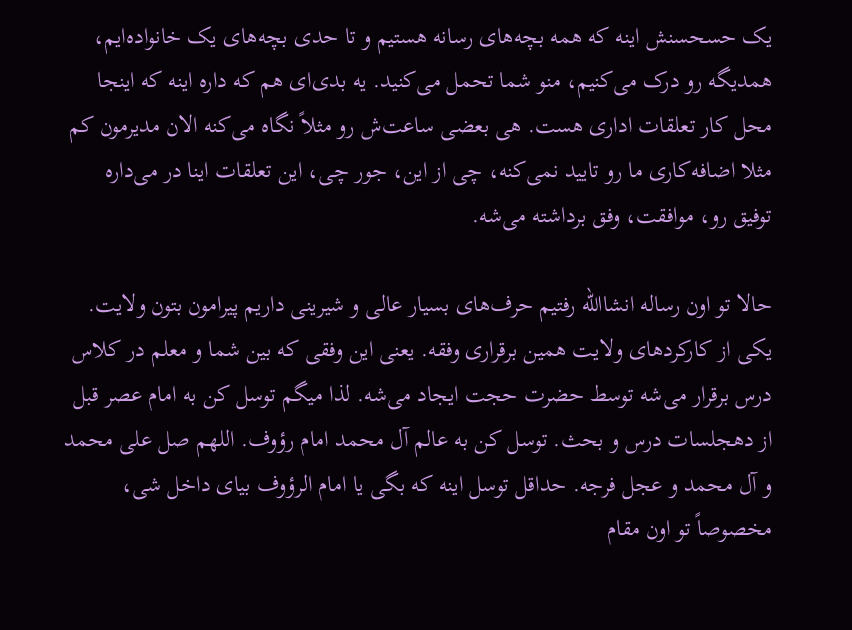یک حسحسنش اینه که همه بچه‌های رسانه هستیم و تا حدی بچه‌های یک خانواده‌ایم، همدیگه رو درک می‌کنیم، منو شما تحمل می‌کنید. یه بدی‌ای هم که داره اینه که اینجا محل کار تعلقات اداری هست. هی بعضی ساعت‌ش رو مثلاً نگاه می‌کنه الان مدیرمون کم مثلا اضافه‌کاری ما رو تایید نمی‌کنه، چی از این، جور چی، این تعلقات اینا در می‌داره توفیق رو، موافقت، وفق برداشته می‌شه.

حالا تو اون رساله انشاالله رفتیم حرف‌های بسیار عالی و شیرینی داریم پیرامون بتون ولایت. یکی از کارکردهای ولایت همین برقراری وفقه. یعنی این وفقی که بین شما و معلم در کلاس درس برقرار می‌شه توسط حضرت حجت ایجاد می‌شه. لذا میگم توسل کن به امام عصر قبل از دهجلسات درس و بحث. توسل کن به عالم آل محمد امام رؤوف. اللهم صل على محمد و آل محمد و عجل فرجه. حداقل توسل اینه که بگی یا امام الرؤوف بیای داخل شی، مخصوصاً تو اون مقام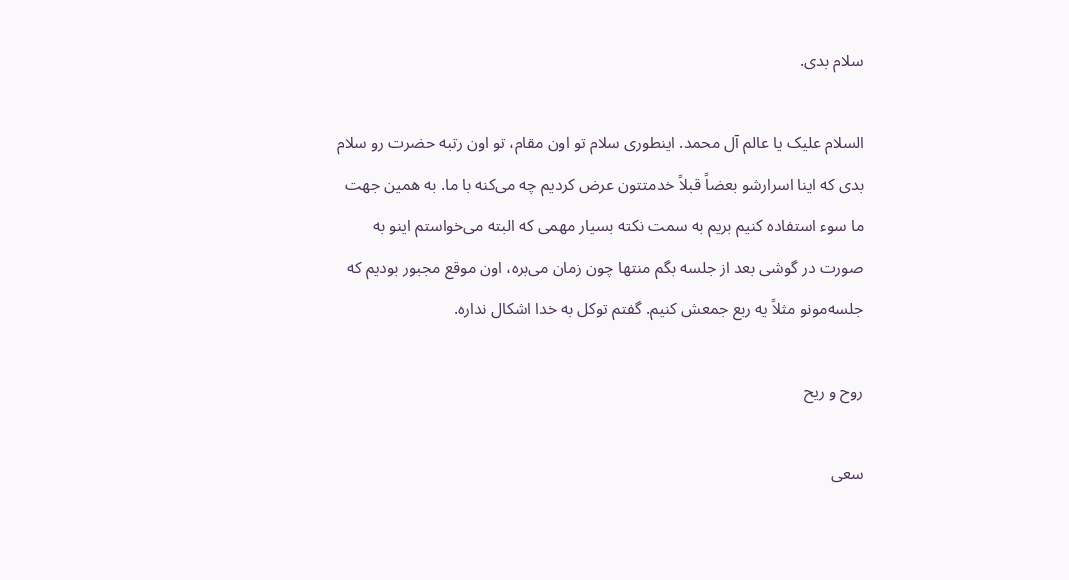سلام بدی.

السلام علیک یا عالم آل محمد. اینطوری سلام تو اون مقام، تو اون رتبه حضرت رو سلام بدی که اینا اسرارشو بعضاً قبلاً خدمتتون عرض کردیم چه می‌کنه با ما. به همین جهت ما سوء استفاده کنیم بریم به سمت نکته بسیار مهمی که البته می‌خواستم اینو به صورت در گوشی بعد از جلسه بگم منتها چون زمان می‌بره، اون موقع مجبور بودیم که جلسه‌مونو مثلاً یه ربع جمعش کنیم. گفتم توکل به خدا اشکال نداره.

روح و ریح

سعی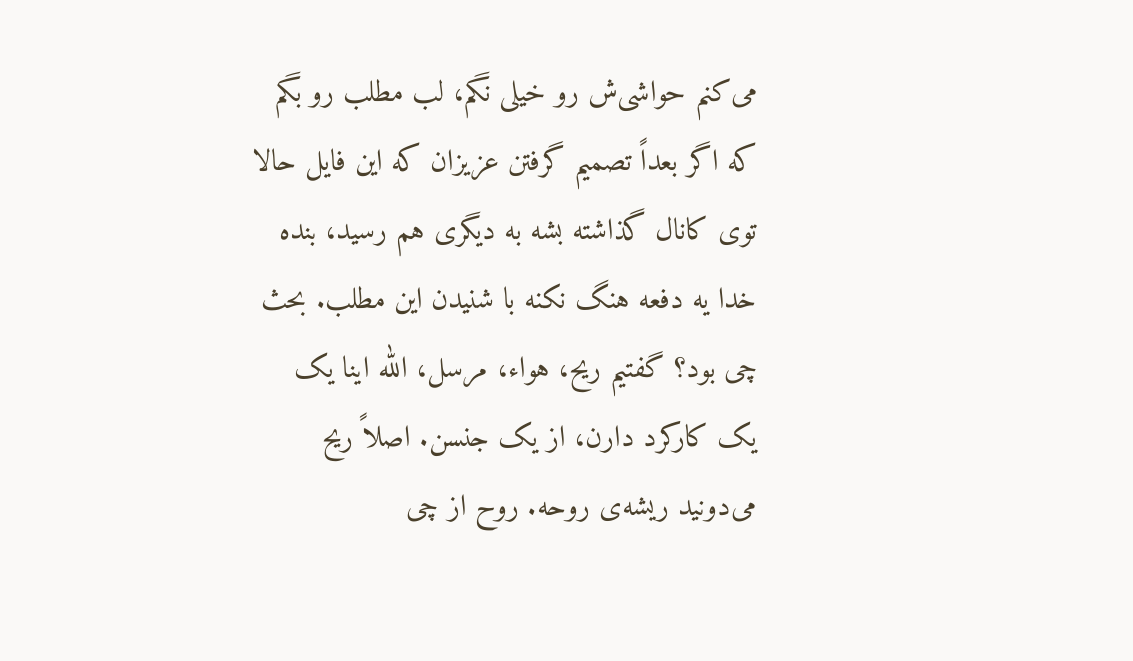می‌کنم حواشی‌ش رو خیلی نگم، لب مطلب رو بگم که اگر بعداً تصمیم گرفتن عزیزان که این فایل حالا توی کانال گذاشته بشه به دیگری هم رسید، بنده خدا یه دفعه هنگ نکنه با شنیدن این مطلب. بحث چی بود؟ گفتیم ریح، هواء، مرسل، الله اینا یک یک کارکرد دارن، از یک جنسن. اصلاً ریح می‌دونید ریشه‌ی روحه. روح از چی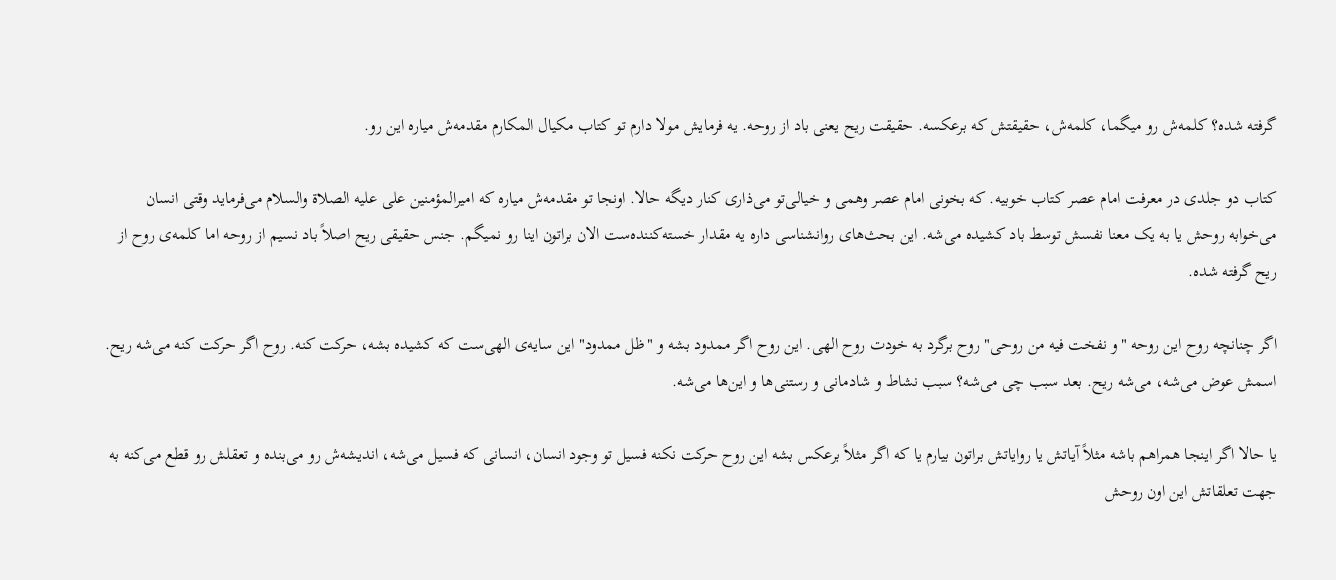گرفته شده؟ کلمه‌ش رو میگما، کلمه‌ش، حقیقتش که برعکسه. حقیقت ریح یعنی باد از روحه. یه فرمایش مولا دارم تو کتاب مکیال المكارم مقدمه‌ش میاره این رو.

کتاب دو جلدی در معرفت امام عصر کتاب خوبیه. که بخونی امام عصر وهمی و خیالی‌تو می‌ذاری کنار دیگه حالا. اونجا تو مقدمه‌ش میاره که امیرالمؤمنین علی علیه الصلاة والسلام می‌فرماید وقتی انسان می‌خوابه روحش یا به یک معنا نفسش توسط باد کشیده می‌شه. این بحث‌های روانشناسی داره یه مقدار خسته‌کننده‌ست الان براتون اینا رو نمیگم. جنس حقیقی ریح اصلاً باد نسیم از روحه اما کلمه‌ی روح از ریح گرفته شده.

اگر چنانچه روح این روحه "و نفخت فیه من روحی" روح برگرد به خودت روح الهی. این روح اگر ممدود بشه و "ظل ممدود" این سایه‌ی الهی‌ست که کشیده بشه، حرکت کنه. روح اگر حرکت کنه می‌شه ریح. اسمش عوض می‌شه، می‌شه ریح. بعد سبب چی می‌شه؟ سبب نشاط و شادمانی و رستنی‌ها و این‌ها می‌شه.

یا حالا اگر اینجا همراهم باشه مثلاً آیاتش یا روایاتش براتون بیارم یا که اگر مثلاً برعکس بشه این روح حرکت نکنه فسیل تو وجود انسان، انسانی که فسیل می‌شه، اندیشه‌ش رو می‌بنده و تعقلش رو قطع می‌کنه به جهت تعلقاتش این اون روحش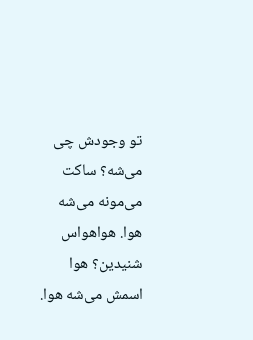تو وجودش چی می‌شه؟ ساکت می‌مونه می‌شه هوا. هواهواس شنیدین؟ هوا اسمش می‌شه هوا.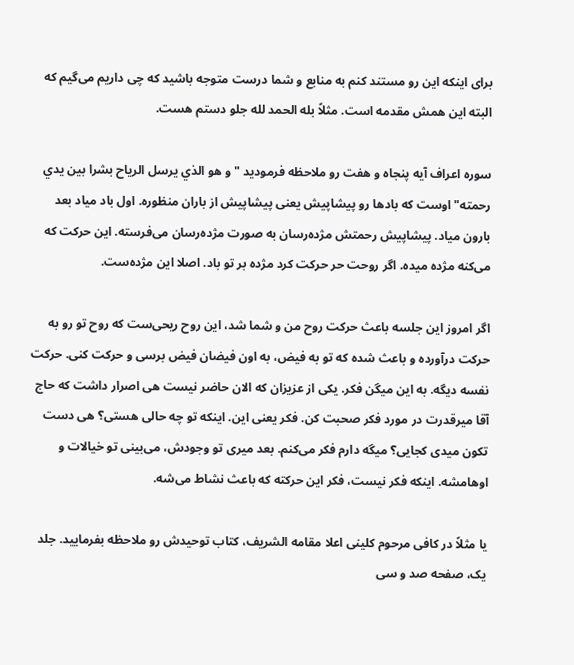برای اینکه این رو مستند کنم به منابع و شما درست متوجه باشید که چی داریم می‌گیم که البته این همش مقدمه است. مثلاً بله الحمد لله جلو دستم هست.

سوره اعراف آیه پنجاه و هفت رو ملاحظه فرمودید " و هو الذي یرسل الرياح بشرا بین یدي رحمته" اوست که بادها رو پیشاپیش یعنی پیشاپیش از باران منظوره. اول باد میاد بعد بارون میاد. پیشاپیش رحمتش مژده‌رسان به صورت مژده‌رسان می‌فرسته. این حرکت که می‌کنه مژده میده. اگر روحت حر حرکت کرد مژده بر تو باد. اصلا این مژده‌ست.

اگر امروز این جلسه باعث حرکت روح من و شما شد، این روح ریحی‌ست که روح تو رو به حرکت درآورده و باعث شده که تو به فیض، به اون فیضان فیض برسی و حرکت کنی. حرکت نفسه دیگه. به این میگن فکر. یکی از عزیزان که الان حاضر نیست هی اصرار داشت که حاج آقا میرقدرت در مورد فکر صحبت کن. فکر یعنی این. اینکه تو چه حالی هستی؟ هی دست تکون میدی کجایی؟ میگه دارم فکر می‌کنم. بعد میری تو وجودش، می‌بینی تو خیالات و اوهامشه. اینکه فکر نیست، فکر این حرکته که باعث نشاط می‌شه.

یا مثلاً در کافی مرحوم کلینی اعلا مقامه الشریف، کتاب توحیدش رو ملاحظه بفرمایید. جلد یک، صفحه صد و سی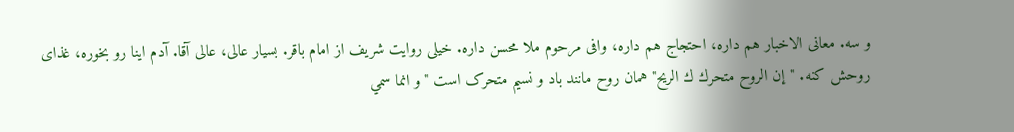و سه. معانی الاخبار هم داره، احتجاج هم داره، وافی مرحوم ملا محسن داره. خیلی روایت شریف از امام باقر. بسیار عالی، عالی آقا. آدم اینا رو بخوره، غذای روحش کنه. "إن الروح متحرك ك الريح" همان روح مانند باد و نسیم متحرک است "و انما سمي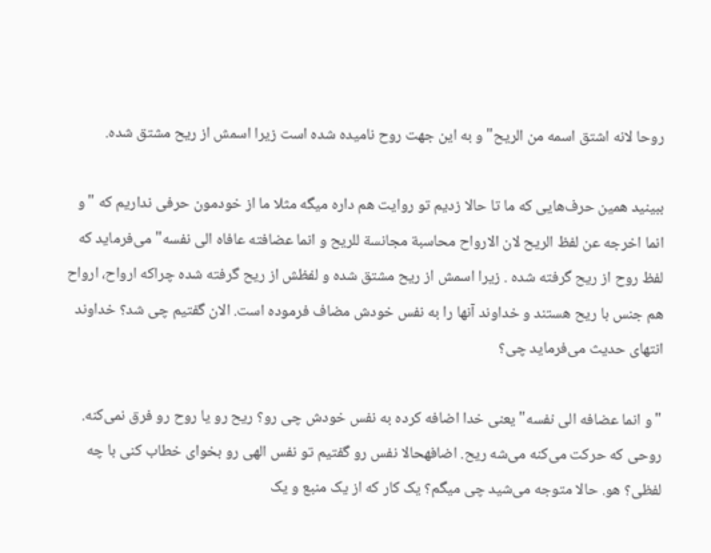روحا لانه اشتق اسمه من الريح" و به این جهت روح نامیده شده است زیرا اسمش از ریح مشتق شده.

ببینید همین حرف‌هایی که ما تا حالا زدیم تو روایت هم داره میگه مثلا ما از خودمون حرفی نداریم که "و انما اخرجه عن لفظ الريح لان الارواح محاسبة مجانسة للريح و انما عضافته عافاه الی نفسه" می‌فرماید که لفظ روح از ریح گرفته شده . زیرا اسمش از ریح مشتق شده و لفظش از ریح گرفته شده چراکه ارواح، ارواح هم جنس با ریح هستند و خداوند آنها را به نفس خودش مضاف فرموده است. الان گفتیم چی شد؟ خداوند انتهای حدیث می‌فرماید چی؟

"و انما عضافه الی نفسه" یعنی خدا اضافه کرده به نفس خودش چی رو؟ ریح رو یا روح رو فرق نمی‌کنه. روحی که حرکت می‌کنه می‌شه ریح. اضافهحالا نفس رو گفتیم تو نفس الهی رو بخوای خطاب کنی با چه لفظی؟ هو. حالا متوجه می‌شید چی میگم؟ یک کار که از یک منبع و یک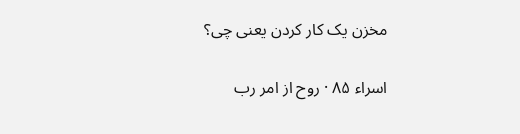مخزن یک کار کردن یعنی چی؟

اسراء ۸۵ · روح از امر رب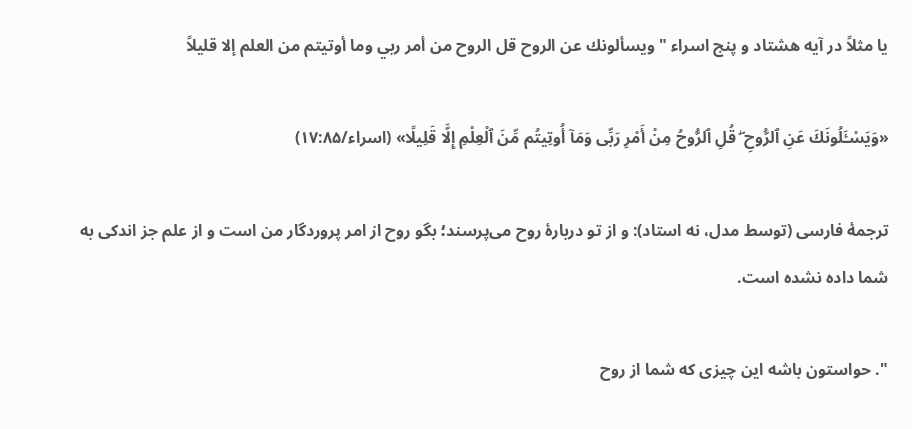یا مثلاً در آیه هشتاد و پنج اسراء "ویسألونك عن الروح قل الروح من أمر ربي وما أوتيتم من العلم إلا قليلاً

«وَيَسْـَٔلُونَكَ عَنِ ٱلرُّوحِ ۖ قُلِ ٱلرُّوحُ مِنْ أَمْرِ رَبِّى وَمَآ أُوتِيتُم مِّنَ ٱلْعِلْمِ إِلَّا قَلِيلًا» (اسراء/۱۷:۸۵)

ترجمهٔ فارسی (توسط مدل، نه استاد): و از تو دربارهٔ روح می‌پرسند؛ بگو روح از امر پروردگار من است و از علم جز اندکی به شما داده نشده است.

". حواستون باشه این چیزی که شما از روح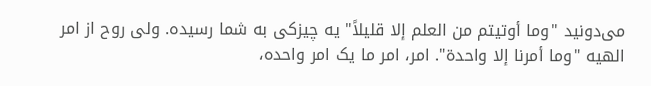می‌دونید "وما أوتيتم من العلم إلا قليلاً" یه چیزکی به شما رسیده. ولی روح از امر الهیه "وما أمرنا إلا واحدة". امر، امر ما یک امر واحده،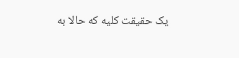یک حقیقت کلیه که حالا به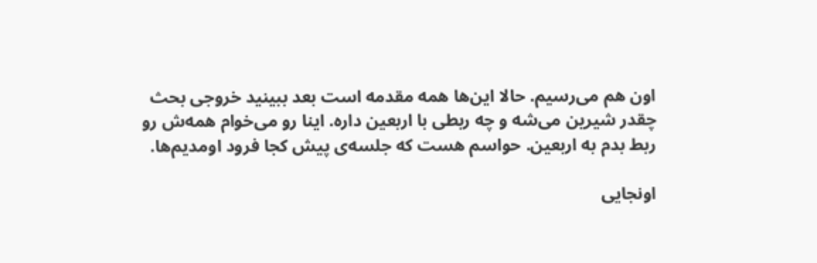اون هم می‌رسیم. حالا این‌ها همه مقدمه است بعد ببینید خروجی بحث چقدر شیرین می‌شه و چه ربطی با اربعین داره. اینا رو می‌خوام همه‌ش رو ربط بدم به اربعین. حواسم هست که جلسه‌ی پیش کجا فرود اومدیم‌ها.

اونجایی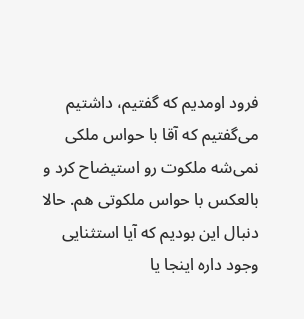فرود اومدیم که گفتیم، داشتیم می‌گفتیم که آقا با حواس ملکی نمی‌شه ملکوت رو استیضاح کرد و بالعکس با حواس ملکوتی هم. حالا دنبال این بودیم که آیا استثنایی وجود داره اینجا یا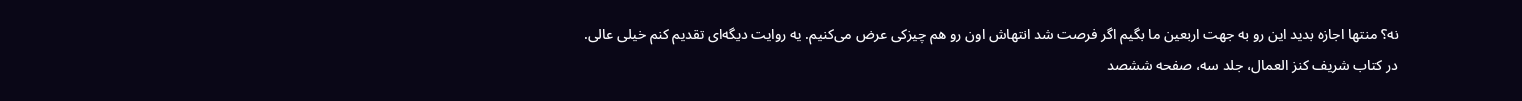نه؟ منتها اجازه بدید این رو به جهت اربعین ما بگیم اگر فرصت شد انتهاش اون رو هم چیزکی عرض می‌کنیم. یه روایت دیگه‌ای تقدیم کنم خیلی عالی. در کتاب شریف کنز العمال، جلد سه، صفحه ششصد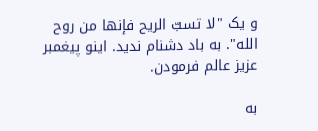و یک "لا تسبّ الريح فإنها من روح الله". به باد دشنام ندید. اینو پیغمبر عزیز عالم فرمودن.

به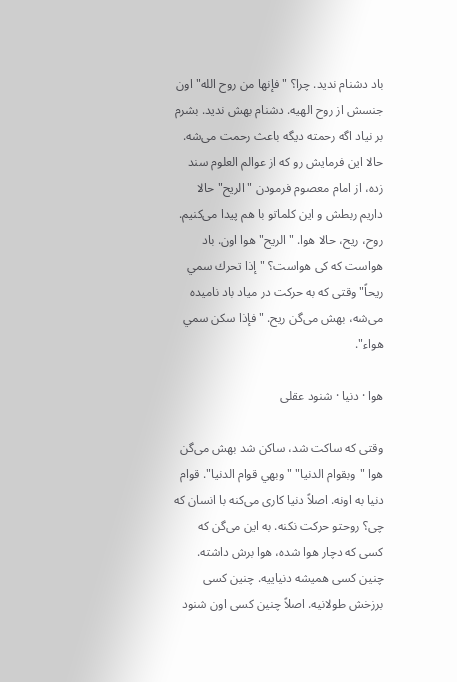باد دشنام ندید. چرا؟ "فإنها من روح الله" اون جنسش از روح الهیه. دشنام بهش ندید. بشرم بر نیاد اگه رحمته دیگه باعث رحمت می‌شه. حالا این فرمایش رو که از عوالم العلوم سند زده، از امام معصوم فرمودن "الريح" حالا داریم ربطش و این کلماتو با هم پیدا می‌کنیم. روح، ریح، حالا هوا. "الريح" هوا اون. باد هواست که کی هواست؟ "إذا تحرك سمي ريحاً" وقتی که به حرکت در میاد باد نامیده می‌شه، بهش می‌گن ریح. "فإذا سكن سمي هواء".

هوا · دنیا · شنود عقلی

وقتی که ساکت شد، ساکن شد بهش می‌گن هوا "وبقوام الدنيا" "وبهي قوام الدنيا". قوام دنیا به اونه. اصلاً دنیا کاری می‌کنه با انسان که چی؟ روحتو حرکت نکنه. به این می‌گن که کسی که دچار هوا شده، هوا برش داشته. چنین کسی همیشه دنیاییه. چنین کسی برزخش طولانیه. اصلاً چنین کسی اون شنود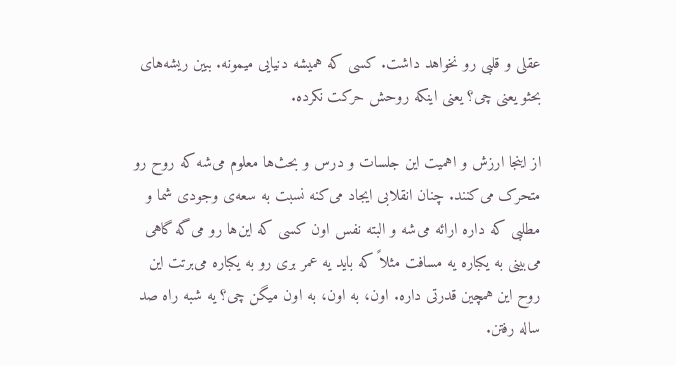عقلی و قلبی رو نخواهد داشت. کسی که همیشه دنیایی میمونه. ببین ریشه‌های بحثو یعنی چی؟ یعنی اینکه روحش حرکت نکرده.

از اینجا ارزش و اهمیت این جلسات و درس و بحث‌ها معلوم می‌شه که روح رو متحرک می‌کنند. چنان انقلابی ایجاد می‌کنه نسبت به سعه‌ی وجودی شما و مطلبی که داره ارائه می‌شه و البته نفس اون کسی که این‌ها رو می‌گه گاهی می‌بینی به یکباره یه مسافت مثلاً که باید یه عمر بری رو به یکباره می‌برتت این روح این همچین قدرتی داره. اون، به اون، به اون میگن چی؟ یه شبه راه صد ساله رفتن.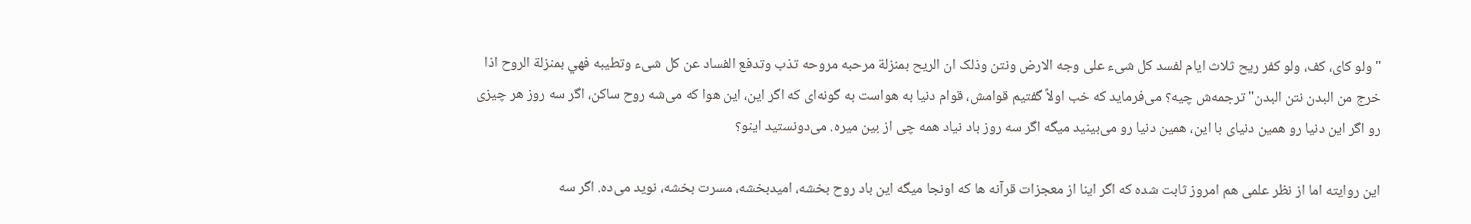"ولو کای، کف، ولو کفر ریح ثلاث ایام لفسد کل شیء على وجه الارض ونتن وذلک ان الريح بمنزلة مرحبه مروحه تذب وتدفع الفساد عن کل شیء وتطيبه فهي بمنزلة الروح اذا خرج من البدن نتن البدن" ترجمه‌ش چیه؟ می‌فرماید که خب اولاً گفتیم قوامش، قوام دنیا به هواست به گونه‌ای که اگر این، این هوا که می‌شه روح ساکن، اگر سه روز هر چیزی رو اگر این دنیا رو همین دنیای با این، همین دنیا رو می‌بینید میگه اگر سه روز باد نیاد همه چی از بین میره. می‌دونستید اینو؟

این روایته اما از نظر علمی هم امروز ثابت شده که اگر اینا از معجزات قرآنه ها که اونجا میگه این باد روح بخشه، امیدبخشه، مسرت بخشه، نوید می‌ده. اگر سه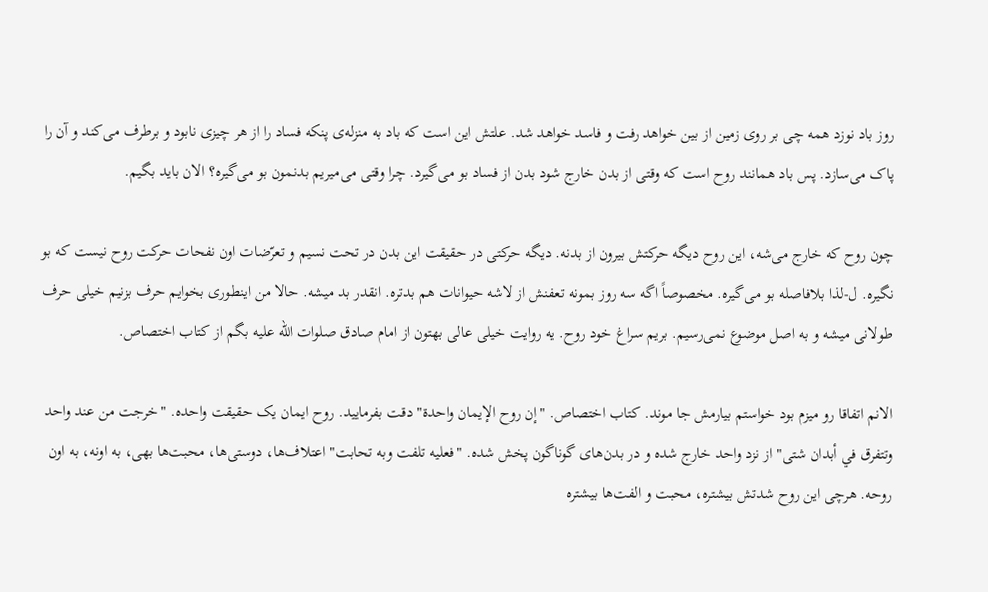روز باد نوزد همه چی بر روی زمین از بین خواهد رفت و فاسد خواهد شد. علتش این است که باد به منزله‌ی پنکه فساد را از هر چیزی نابود و برطرف می‌کند و آن را پاک می‌سازد. پس باد همانند روح است که وقتی از بدن خارج شود بدن از فساد بو می‌گیرد. چرا وقتی می‌میریم بدنمون بو می‌گیره؟ الان باید بگیم.

چون روح که خارج می‌شه، این روح دیگه حرکتش بیرون از بدنه. دیگه حرکتی در حقیقت این بدن در تحت نسیم و تعرّضات اون نفحات حرکت روح نیست که بو نگیره. ل-لذا بلافاصله بو می‌گیره. مخصوصاً اگه سه روز بمونه تعفنش از لاشه حیوانات هم بدتره. انقدر بد میشه. حالا من اینطوری بخوایم حرف بزنیم خیلی حرف طولانی میشه و به اصل موضوع نمی‌رسیم. بریم سراغ خود روح. یه روایت خیلی عالی بهتون از امام صادق صلوات الله علیه بگم از کتاب اختصاص.

الانم اتفاقا رو میزم بود خواستم بیارمش جا موند. کتاب اختصاص. "إن روح الإيمان واحدة" دقت بفرمایید. روح ایمان یک حقیقت واحده. "خرجت من عند واحد وتتفرق في أبدان شتى" از نزد واحد خارج شده و در بدن‌های گوناگون پخش شده. "فعلیه تلفت وبه تحابت" اعتلاف‌ها، دوستی‌ها، محبت‌ها بهی، به اونه، به اون روحه. هرچی این روح شدتش بیشتره، محبت و الفت‌ها بیشتره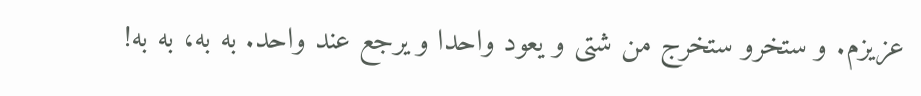عزیزم. و ستخرو ستخرج من شتى و یعود واحدا و یرجع عند واحد. به به، به به!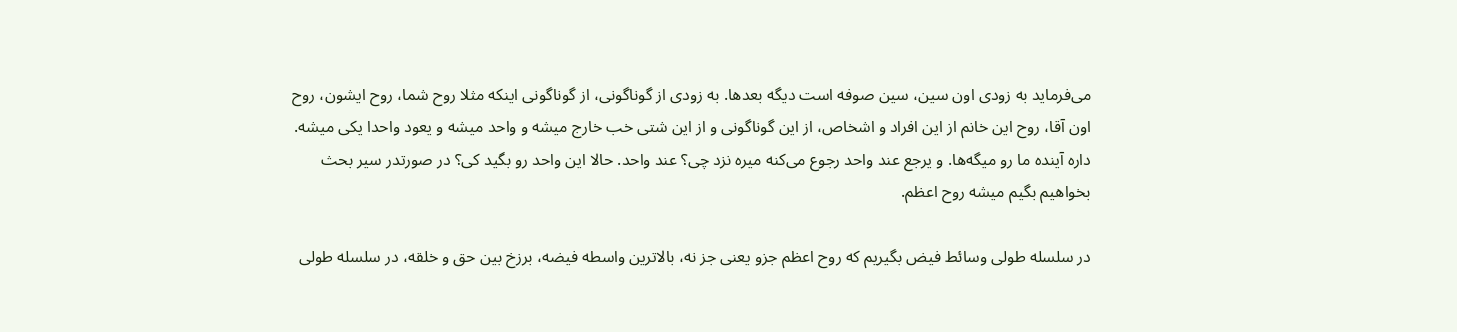می‌فرماید به زودی اون سین، سین صوفه است دیگه بعدها. به زودی از گوناگونی، از گوناگونی اینکه مثلا روح شما، روح ایشون، روح اون آقا، روح این خانم از این افراد و اشخاص، از این گوناگونی و از این شتى خب خارج میشه و واحد میشه و یعود واحدا یکی میشه. داره آینده ما رو میگه‌ها. و یرجع عند واحد رجوع می‌کنه میره نزد چی؟ عند واحد. حالا این واحد رو بگید کی؟ در صورتدر سیر بحث بخواهیم بگیم میشه روح اعظم.

در سلسله طولی وسائط فیض بگیریم که روح اعظم جزو یعنی جز نه، بالاترین واسطه فیضه، برزخ بین حق و خلقه، در سلسله طولی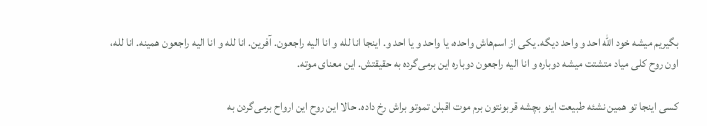بگیریم میشه خود الله احد و واحد دیگه. یکی از اسم‌هاش واحده، یا واحد و یا احد و. اینجا انا لله و انا الیه راجعون. آفرین. انا لله و انا الیه راجعون همینه. انا لله، اون روح کلی میاد متشتت میشه دوباره و انا الیه راجعون دوباره این برمی‌گرده به حقیقتش. این معنای موته.

کسی اینجا تو همین نشئه طبیعت اینو بچشه قربونتون برم موت اقبلن تموتو براش رخ داده. حالا این روح این ارواح برمی‌گردن به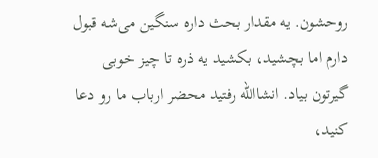روحشون. یه مقدار بحث داره سنگین می‌شه قبول دارم اما بچشید، بکشید یه ذره تا چیز خوبی گیرتون بیاد. انشاالله رفتید محضر ارباب ما رو دعا کنید،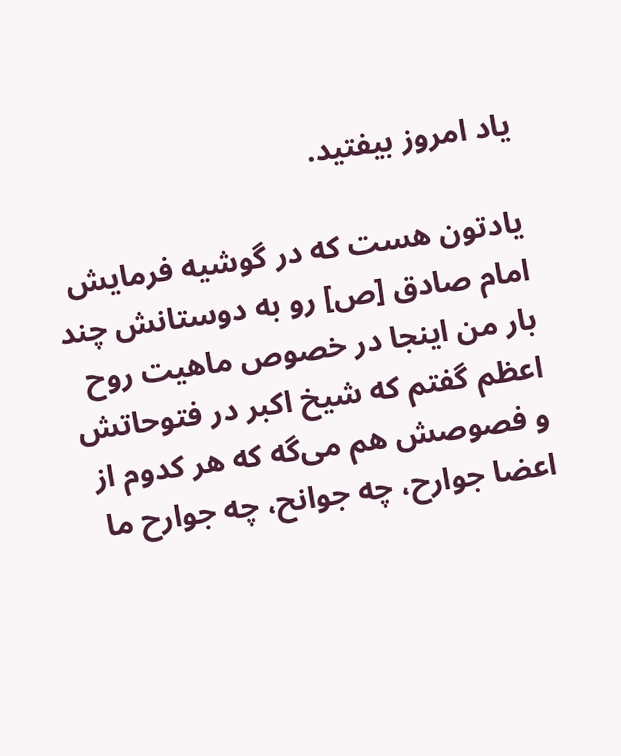یاد امروز بیفتید.

یادتون هست که در گوشیه فرمایش امام صادق [ص] رو به دوستانش چند بار من اینجا در خصوص ماهیت روح اعظم گفتم که شیخ اکبر در فتوحاتش و فصوصش هم می‌گه که هر کدوم از اعضا جوارح، چه جوانح، چه جوارح ما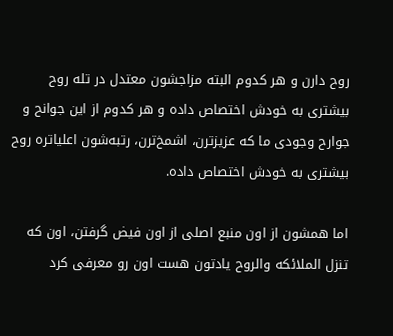روح دارن و هر کدوم البته مزاجشون معتدل در تله روح بیشتری به خودش اختصاص داده و هر کدوم از این جوانح و جوارح وجودی ما که عزیزترن، اشمخ‌ترن، رتبه‌شون اعلیاتره روح بیشتری به خودش اختصاص داده.

اما همشون از اون منبع اصلی از اون فیض گرفتن، اون که تنزل الملائکه والروح یادتون هست اون رو معرفی کرد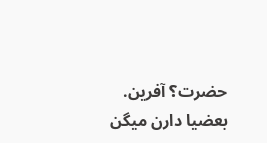حضرت؟ آفرین. بعضیا دارن میگن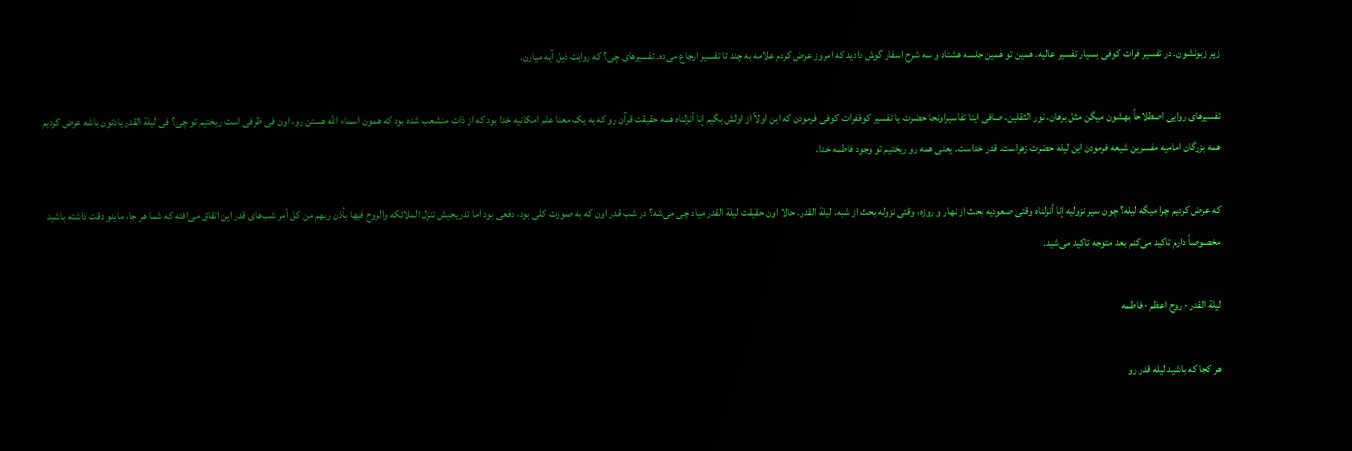زیر زبونشون. در تفسیر فرات کوفی بسیار تفسیر عالیه. همین تو همین جلسه هشتاد و سه شرح اسفار گوش دادید که امروز عرض کردم علامه به چند تا تفسیر ارجاع می‌ده. تفسیرهای چی؟ که روایت ذیل آیه میارن.

تفسیرهای روایی اصطلاحاً بهشون میگن مثل برهان، نور الثقلین، صافی اینا تفاسیراونجا حضرت یا تفسیر کوففرات کوفی فرمودن که این اولاً از اولش بگیم إنا أنزلناه همه حقیقت قرآن رو که به یک معنا علم امکانیه خدا بود که از ذات منشعب شده بود که همون اسماء الله هستن رو، اون فی ظرفی است ریختیم تو چی؟ فی ليلة القدر یادتون باشه عرض کردیم همه بزرگان امامیه مفسرین شیعه فرمودن این لیله حضرت زهراست. قدر خداست. یعنی همه رو ریختیم تو وجود فاطمه خدا.

که عرض کردیم چرا میگه لیله؟ چون سیر نزولیه إنا أنزلناه وقتی صعودیه بحث از نهار و روزه، وقتی نزوله بحث از شبه. ليلة القدر. حالا اون حقیقت ليلة القدر میاد چی می‌شه؟ در شب قدر اون که به صورت کلی بود، دفعی بود اما تدریجیش تنزل الملائکه والروح فيها بأذن ربهم من كل أمر شب‌های قدر این اتفاق می‌افته که شما هر جا، ماینو دقت داشته باشید مخصوصاً دارم تاکید می‌کنم بعد متوجه تاکید می‌شید.

لیلة القدر · روح اعظم · فاطمه

هر کجا که باشید لیله قدر رو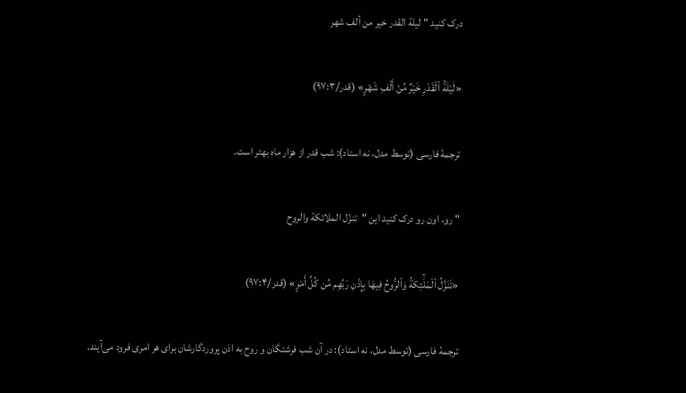درک کنید "لیلة القدر خیر من ألف شهر

«لَيْلَةُ ٱلْقَدْرِ خَيْرٌ مِّنْ أَلْفِ شَهْرٍ» (قدر/۹۷:۳)

ترجمهٔ فارسی (توسط مدل، نه استاد): شب قدر از هزار ماه بهتر است.

" رو، اون رو درک کنید این "تنزّل الملائکة والروح

«تَنَزَّلُ ٱلْمَلَٰٓئِكَةُ وَٱلرُّوحُ فِيهَا بِإِذْنِ رَبِّهِم مِّن كُلِّ أَمْرٍ» (قدر/۹۷:۴)

ترجمهٔ فارسی (توسط مدل، نه استاد): در آن شب فرشتگان و روح به اذن پروردگارشان برای هر امری فرود می‌آیند.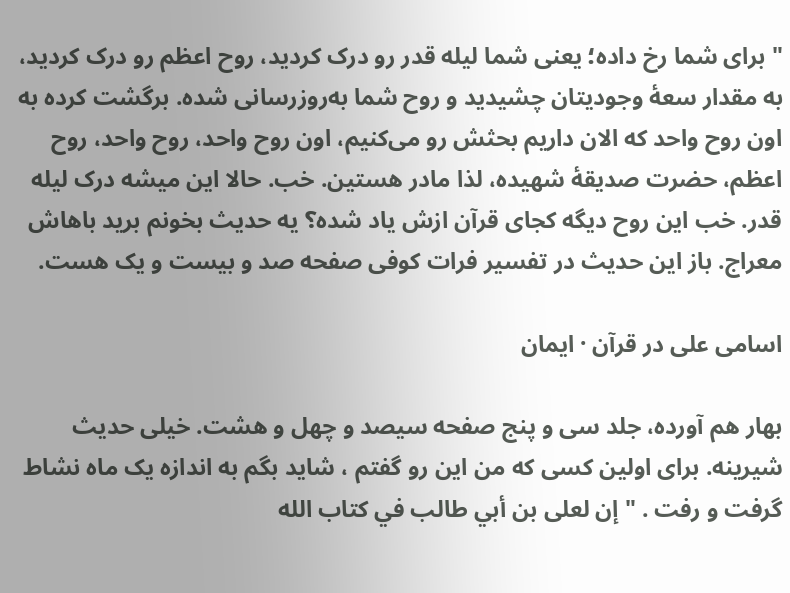" برای شما رخ داده؛ یعنی شما لیله قدر رو درک کردید، روح اعظم رو درک کردید، به مقدار سعهٔ وجودیتان چشیدید و روح شما به‌روزرسانی شده. برگشت کرده به اون روح واحد که الان داریم بحثش رو می‌کنیم، اون روح واحد، روح واحد، روح اعظم، حضرت صدیقهٔ شهیده، لذا مادر هستین. خب. حالا این میشه درک لیله قدر. خب این روح دیگه کجای قرآن ازش یاد شده؟ یه حدیث بخونم برید باهاش معراج. باز این حدیث در تفسیر فرات کوفی صفحه صد و بیست و یک هست.

اسامی علی در قرآن · ایمان

بهار هم آورده، جلد سی و پنج صفحه سیصد و چهل و هشت. خیلی حدیث شیرینه. برای اولین کسی که من این رو گفتم ، شاید بگم به اندازه یک ماه نشاط گرفت و رفت . "إن لعلی بن أبي طالب في كتاب الله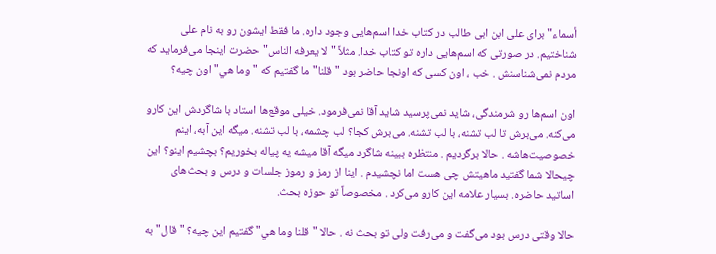أسماء" برای علی ابن ابی طالب در کتاب خدا اسم‌هایی وجود داره. ما فقط ایشون رو به نام علی شناختیم. در صورتی که اسم‌هایی داره تو کتاب خدا. مثلاً "لا يعرفه الناس" حضرت اینجا می‌فرماید که مردم نمی‌شناسنش . خب ، اون کسی که اونجا حاضر بود "قلنا" ما گفتیم که "وما هي" اون چیه؟

اون اسم‌ها رو شرمندگی، شاید نمی‌پرسید شاید آقا نمی‌فرمود. خیلی موقع‌ها استاد با شاگردش این کارو می‌کنه. می‌برش تا لب تشنه، با لب تشنه. می‌برش کجا؟ لب چشمه، با لب تشنه. میگه این آبه، اینم خصوصیت‌هاشه . حالا برگردیم . منتظره ببینه شاگرد میگه آقا میشه یه پیاله بخوریم؟ بچشیم اینو؟ این چیحالا شما گفتید ماهیتش چی هست اما نچشیدم . اینا از رمز و رموز جلسات و درس و بحث‌های اساتید حاضره. بسیار علامه این کارو می‌کرد . مخصوصاً تو حوزه بحث.

حالا وقتی درس بود می‌گفت و می‌رفت ولی تو بحث نه . حالا "قلنا وما هي" گفتیم این چیه؟ "قال" به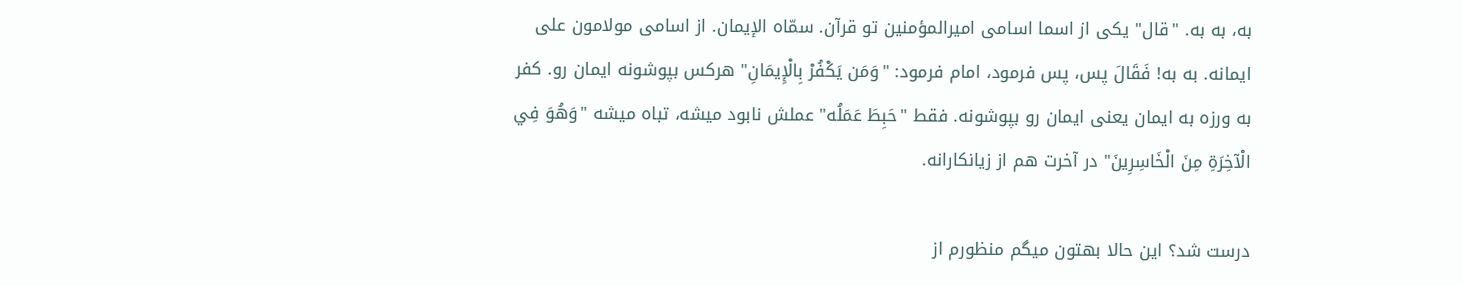به، به به. "قال" یکی از اسما اسامی امیرالمؤمنین تو قرآن. سمّاه الإیمان. از اسامی مولامون علی ایمانه. به به! فَقَالَ پس، پس فرمود، امام فرمود: "وَمَن يَكْفُرْ بِالْإِيمَانِ" هرکس بپوشونه ایمان رو. کفر به ورزه به ایمان یعنی ایمان رو بپوشونه. فقط "حَبِطَ عَمَلُه" عملش نابود میشه، تباه میشه "وَهُوَ فِي الْآخِرَةِ مِنَ الْخَاسِرِينَ" در آخرت هم از زیانکارانه.

درست شد؟ این حالا بهتون میگم منظورم از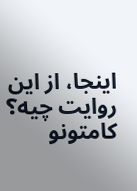اینجا، از این روایت چیه؟ کامتونو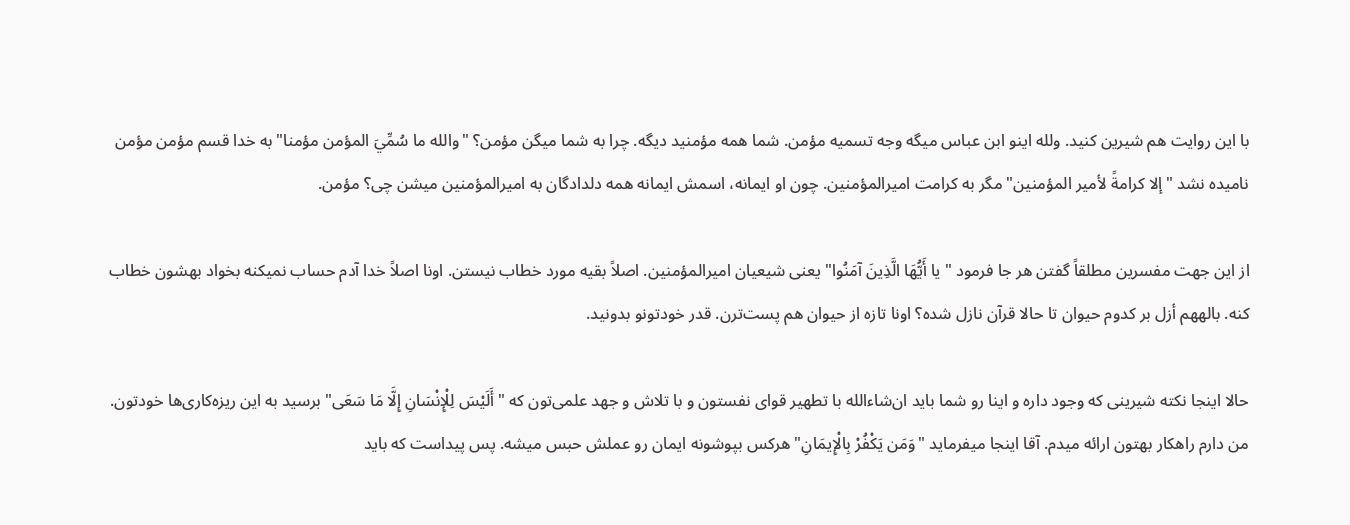با این روایت هم شیرین کنید. ولله اینو ابن عباس میگه وجه تسمیه مؤمن. شما همه مؤمنید دیگه. چرا به شما میگن مؤمن؟ "والله ما سُمِّيَ المؤمن مؤمنا" به خدا قسم مؤمن مؤمن نامیده نشد "إلا كرامةً لأمير المؤمنين" مگر به کرامت امیرالمؤمنین. چون او ایمانه، اسمش ایمانه همه دلدادگان به امیرالمؤمنین میشن چی؟ مؤمن.

از این جهت مفسرین مطلقاً گفتن هر جا فرمود "يا أَيُّهَا الَّذِينَ آمَنُوا" یعنی شیعیان امیرالمؤمنین. اصلاً بقیه مورد خطاب نیستن. اونا اصلاً خدا آدم حساب نمیکنه بخواد بهشون خطاب کنه. بالههم أزل بر کدوم حیوان تا حالا قرآن نازل شده؟ اونا تازه از حیوان هم پست‌ترن. قدر خودتونو بدونید.

حالا اینجا نکته شیرینی که وجود داره و اینا رو شما باید ان‌شاءالله با تطهیر قوای نفستون و با تلاش و جهد علمی‌تون که "أَلَيْسَ لِلْإِنْسَانِ إِلَّا مَا سَعَى" برسید به این ریزه‌کاری‌ها خودتون. من دارم راهکار بهتون ارائه میدم. آقا اینجا میفرماید "وَمَن يَكْفُرْ بِالْإِيمَانِ" هرکس بپوشونه ایمان رو عملش حبس میشه. پس پیداست که باید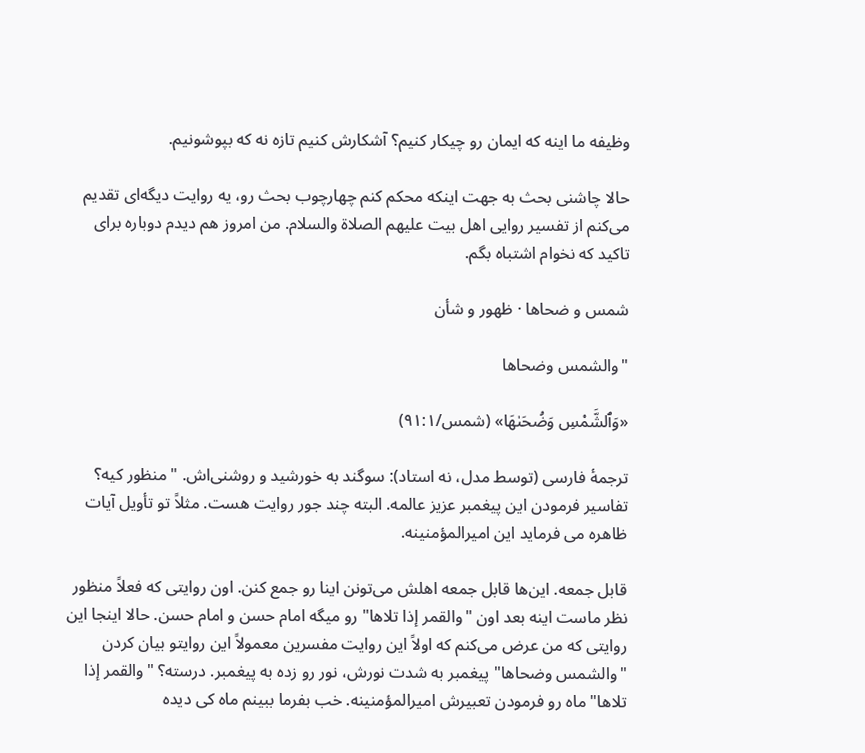وظیفه ما اینه که ایمان رو چیکار کنیم؟ آشکارش کنیم تازه نه که بپوشونیم.

حالا چاشنی بحث به جهت اینکه محکم کنم چهارچوب بحث رو، یه روایت دیگه‌ای تقدیم می‌کنم از تفسیر روایی اهل بیت علیهم الصلاة والسلام. من امروز هم دیدم دوباره برای تاکید که نخوام اشتباه بگم.

شمس و ضحاها · ظهور و شأن

"والشمس وضحاها

«وَٱلشَّمْسِ وَضُحَىٰهَا» (شمس/۹۱:۱)

ترجمهٔ فارسی (توسط مدل، نه استاد): سوگند به خورشید و روشنی‌اش. " منظور کیه؟ تفاسیر فرمودن این پیغمبر عزیز عالمه. البته چند جور روایت هست. مثلاً تو تأویل آیات ظاهره می فرماید این امیرالمؤمنینه.

قابل جمعه. این‌ها قابل جمعه اهلش می‌تونن اینا رو جمع کنن. اون روایتی که فعلاً منظور نظر ماست اینه بعد اون "والقمر إذا تلاها" رو میگه امام حسن و امام حسن. حالا اینجا این روایتی که من عرض می‌کنم که اولاً این روایت مفسرین معمولاً این روایتو بیان کردن "والشمس وضحاها" پیغمبر به شدت نورش، نور رو زده به پیغمبر. درسته؟ "والقمر إذا تلاها" ماه رو فرمودن تعبیرش امیرالمؤمنینه. خب بفرما ببینم ماه کی دیده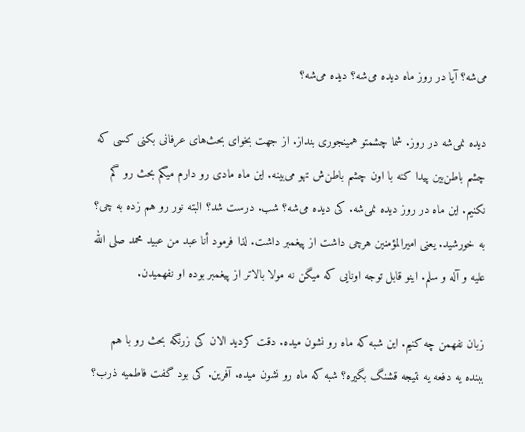می‌شه؟ آیا در روز ماه دیده می‌شه؟ دیده می‌شه؟

دیده نمی‌شه در روز. شما چشمتو همینجوری بنداز. از جهت بخوای بحث‌های عرفانی بکنی کسی که چشم باطن‌بین پیدا کنه با اون چشم باطن‌ش تهو می‌بینه. این ماه مادی رو دارم میگم بحث رو گم نکنیم. این ماه در روز دیده نمی‌شه. کی دیده می‌شه؟ شب. درست شد؟ البته نور رو هم زده به چی؟ به خورشید. یعنی امیرالمؤمنین هرچی داشت از پیغمبر داشت. لذا فرمود أنا عبد من عبید محمد صلی الله علیه و آله و سلم. اینو قابل توجه اونایی که میگن نه مولا بالاتر از پیغمبر بوده او نفهمیدن.

زبان نفهمن چه کنیم. این شبه که ماه رو نشون میده. دقت کردید الان کی زرنگه بحث رو با هم ببنده یه دفعه یه نتیجه قشنگ بگیره؟ شبه که ماه رو نشون میده. آفرین. کی بود گفت فاطمیه ذرب؟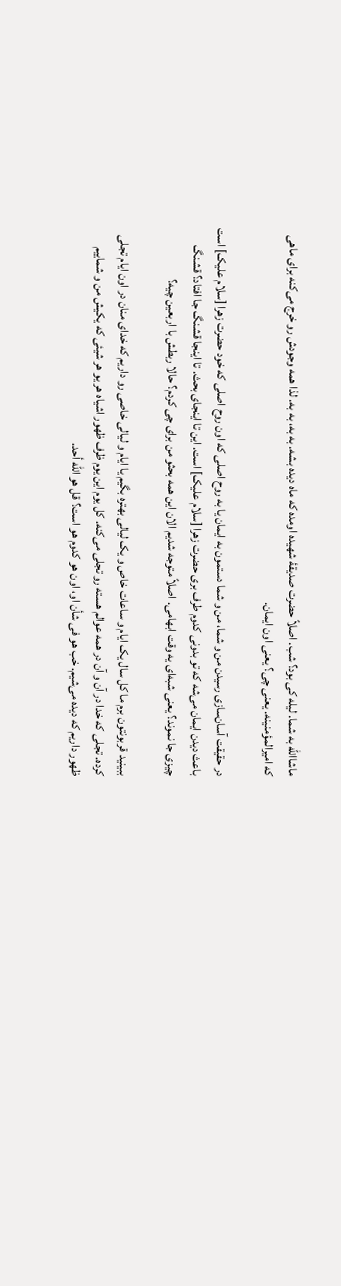ماشاالله به شما. لیله کی بود؟ شب. اصلاً حضرت صدیقهٔ شهیده اومده که ماه دیده بشه. به به، به به. لذا همه وجودش رو خرج می‌کنه برای ماهی که امیرالمؤمنینه. یعنی چی؟ یعنی اون ایمان.

در حقیقت آسان‌سازی رسیدن من و شما، من و شما دستمون به ایمان یا به روح اصلی که اون روح اصلی که خود حضرت زهرا [سلام علیک] است باعث دیدن ایمان می‌شه که تو بدونی کدوم طرف بری حضرت زهرا [سلام علیک] است. این تا اینجای بحث. تا اینجا قشنگ جا افتاد؟ قشنگ چیزی جا نموند؟ یعنی شبه‌ای یه وقت ابهامی. اصلاً متوجه شدیم الان این همه بحثو من برای چی کردم؟ حالا ربطش با اربعین چیه؟

ببینید قربونتون برم ما کل سال یک ایام و ساعات خاص و یک لیالی بهتره بگیم یا ایام و لیالی خاصی رو داریم که خدای منان در اون ایام تجلی کرده. تجلی که خدا در آن و آن در همه عوالم هسته رو تجلی می‌کنه. کل یوم این یوم ظرف ظهور اشیاه هر یو هر شیئی که یکیش من و شماییم ظهور داریم که دیده می‌شیم. خب هو فی شأن او، اون هو کدوم هو است؟ قل هو الله أحد.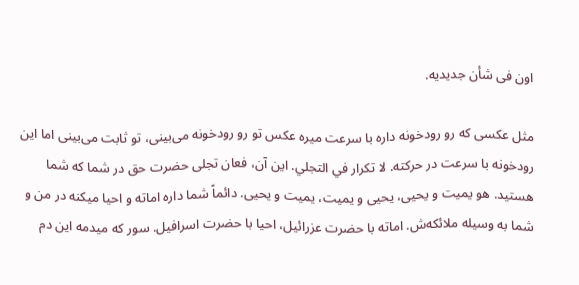اون فی شأن جدیدیه.

مثل عکسی که رو رودخونه داره با سرعت میره عکس تو رو رودخونه می‌بینی، تو ثابت می‌بینی اما این رودخونه با سرعت در حرکته. لا تکرار في التجلي. این آن، فعان تجلی حضرت حق در شما که شما هستید. هو یمیت و یحیی، یحیی و یمیت، یمیت و یحیی. دائماً شما داره اماته و احیا میکنه در من و شما به وسیله ملائکه‌ش. اماته با حضرت عزرائیل، احیا با حضرت اسرافیل. سور که میدمه این دم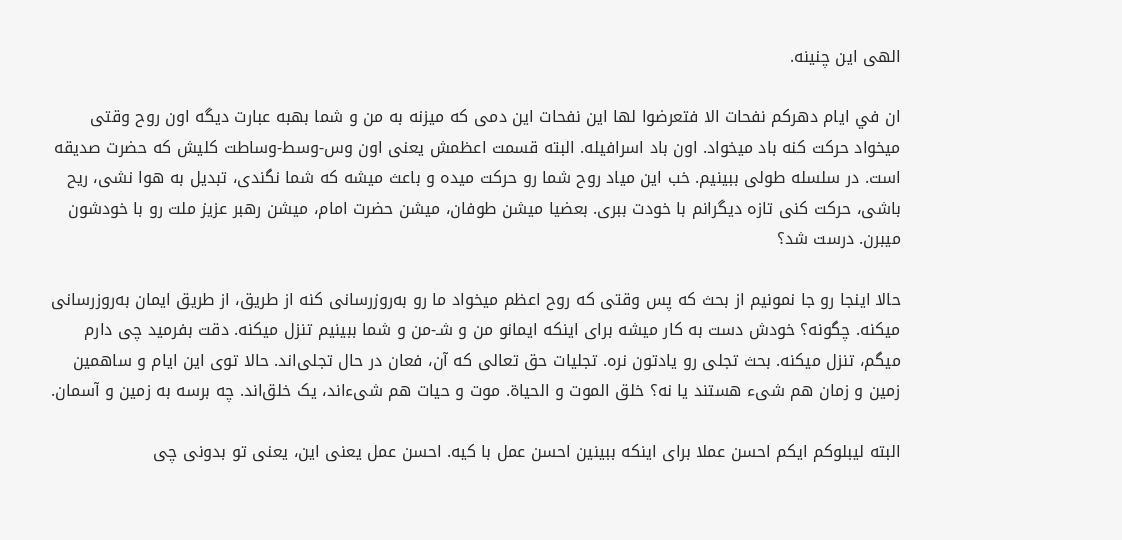الهی این چنینه.

ان في ایام دهرکم نفحات الا فتعرضوا لها این نفحات این دمی که میزنه به من و شما بهبه عبارت دیگه اون روح وقتی میخواد حرکت کنه باد میخواد. اون باد اسرافیله. البته قسمت اعظمش یعنی اون وس-وسط-وساطت کلیش که حضرت صدیقه است. در سلسله طولی ببینیم. خب این میاد روح شما رو حرکت میده و باعث میشه که شما نگندی، تبدیل به هوا نشی، ريح باشی، حرکت کنی تازه دیگرانم با خودت ببری. بعضیا میشن طوفان، میشن حضرت امام، میشن رهبر عزیز ملت رو با خودشون میبرن. درست شد؟

حالا اینجا رو جا نمونیم از بحث که پس وقتی که روح اعظم میخواد ما رو به‌روزرسانی کنه از طریق، از طریق ایمان به‌روزرسانی میکنه. چگونه؟ خودش دست به کار میشه برای اینکه ایمانو من و شـ-من و شما ببینیم تنزل میکنه. دقت بفرمید چی دارم میگم، تنزل میکنه. بحث تجلی رو یادتون نره. تجلیات حق تعالی که آن، فعان در حال تجلی‌اند. حالا توی این ایام و ساهمین زمین و زمان هم شیء هستند یا نه؟ خلق الموت و الحياة. موت و حیات هم شیء‌اند، یک خلق‌اند. چه برسه به زمین و آسمان.

البته لیبلوکم ایکم احسن عملا برای اینکه ببینین احسن عمل با کیه. احسن عمل یعنی این، یعنی تو بدونی چی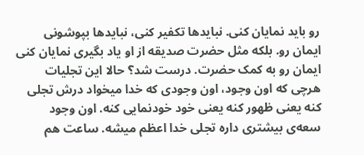رو باید نمایان کنی. نبایدها تکفیر کنی، نبایدها بپوشونی ایمان رو. بلکه مثل حضرت صدیقه از او یاد بگیری نمایان کنی ایمان رو به کمک حضرت. درست شد؟ حالا این تجلیات هرچی که اون وجود، اون وجودی که خدا میخواد درش تجلی کنه یعنی ظهور کنه یعنی خود خودنمایی کنه. اون وجود سعه‌ی بیشتری داره تجلی خدا اعظم میشه. ساعت هم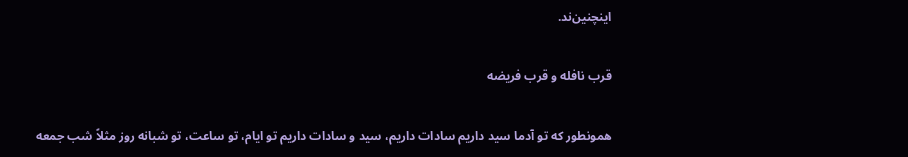اینچنین‌ند.

قرب نافله و قرب فریضه

همونطور که تو آدما سید داریم سادات داریم، سید و سادات داریم تو ایام، تو ساعت، تو شبانه روز مثلاً شب جمعه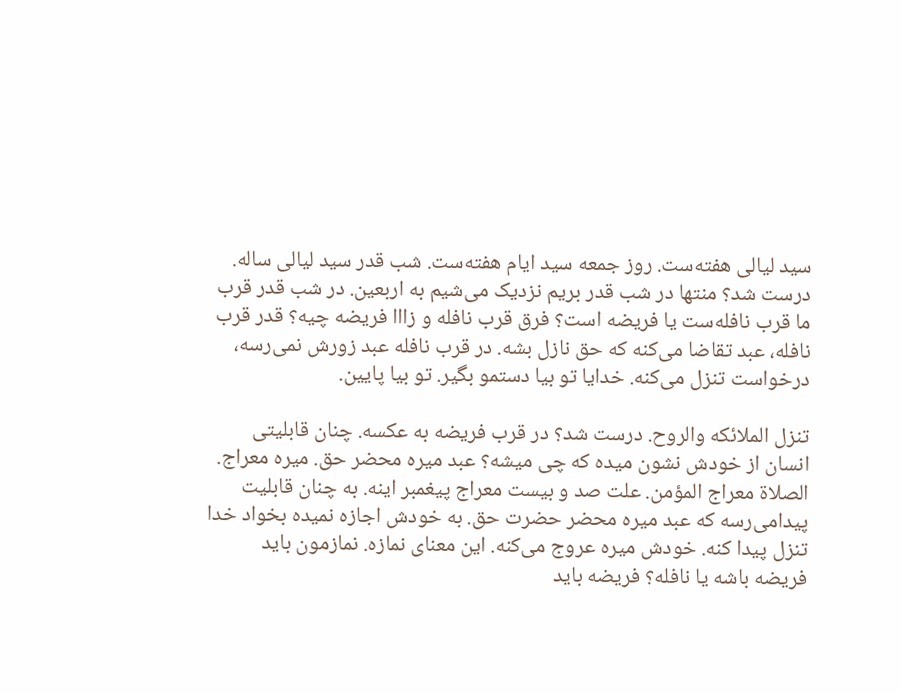سید لیالی هفته‌ست. روز جمعه سید ایام هفته‌ست. شب قدر سید لیالی ساله. درست شد؟ منتها در شب قدر بریم نزدیک می‌شیم به اربعین. در شب قدر قرب ما قرب نافله‌ست یا فریضه است؟ فرق قرب نافله و زااا فریضه چیه؟ قدر قرب نافله، عبد تقاضا می‌کنه که حق نازل بشه. در قرب نافله عبد زورش نمی‌رسه، درخواست تنزل می‌کنه. خدایا تو بیا دستمو بگیر. تو بیا پایین.

تنزل الملائکه والروح. درست شد؟ در قرب فریضه به عکسه. چنان قابلیتی انسان از خودش نشون میده که چی میشه؟ عبد میره محضر حق. میره معراج. الصلاة معراج المؤمن. علت صد و بیست معراج پیغمبر اینه. به چنان قابلیت پیدامی‌رسه که عبد میره محضر حضرت حق. به خودش اجازه نمیده بخواد خدا تنزل پیدا کنه. خودش میره عروج می‌کنه. این معنای نمازه. نمازمون باید فریضه باشه یا نافله؟ فریضه باید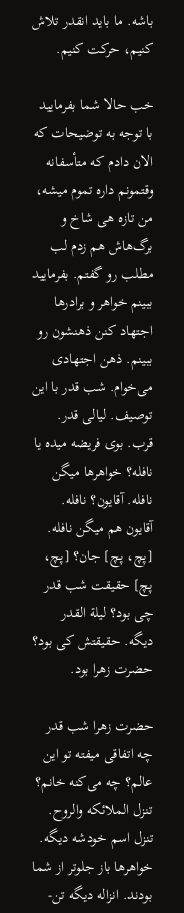باشه. ما باید انقدر تلاش کنیم، حرکت کنیم.

خب حالا شما بفرمایید با توجه به توضیحات که الان دادم که متأسفانه وقتمونم داره تموم میشه، من تازه هی شاخ و برگ‌هاش هم زدم لب مطلب رو گفتم. بفرمایید ببینم خواهر و برادرها اجتهاد کنن ذهنشون رو ببینم. ذهن اجتهادی می‌خوام. شب قدر با این توصیف. لیالی قدر. قرب. بوی فریضه میده یا نافله؟ خواهرها میگن نافله. آقایون؟ نافله. آقایون هم میگن نافله. [پچ، پچ] جان؟ [پچ، پچ] حقیقت شب قدر چی بود؟ ليلة القدر دیگه. حقیقتش کی بود؟ حضرت زهرا بود.

حضرت زهرا شب قدر چه اتفاقی میفته تو این عالم؟ چه می‌کنه خانم؟ تنزل الملائکه والروح. تنزل اسم خودشه دیگه. خواهرها باز جلوتر از شما بودند. انزاله دیگه تن-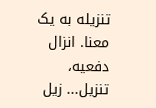تنزیله به یک معنا. انزال دفعیه، تنزیل... زیل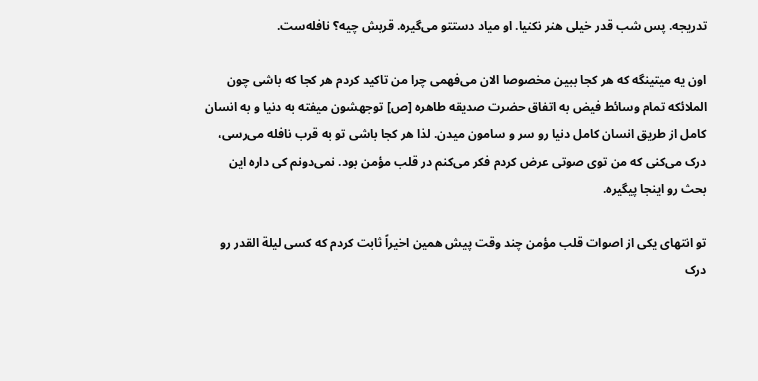تدریجه. پس شب قدر خیلی هنر نکنیا. او میاد دستتو می‌گیره. قربش چیه؟ نافله‌ست.

اون یه میتینگه که هر کجا ببین مخصوصا الان می‌فهمی چرا من تاکید کردم هر کجا که باشی چون الملائکه تمام وسائط فیض به اتفاق حضرت صدیقه طاهره [ص] توجهشون میفته به دنیا و به انسان کامل از طریق انسان کامل دنیا رو سر و سامون میدن. لذا هر کجا باشی تو به قرب نافله می‌رسی، درک می‌کنی که من توی صوتی عرض کردم فکر می‌کنم در قلب مؤمن بود. نمی‌دونم کی داره این بحث رو اینجا پیگیره.

تو انتهای یکی از اصوات قلب مؤمن چند وقت پیش همین اخیراً ثابت کردم که کسی لیلة القدر رو درک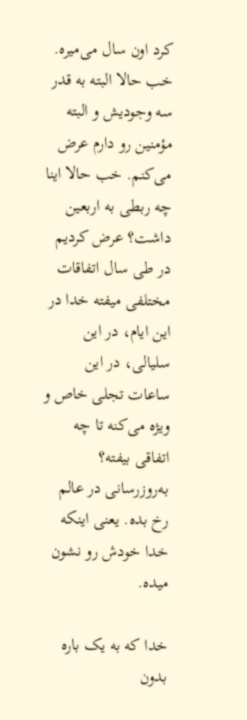کرد اون سال می‌میره. خب حالا البته به قدر سه وجودیش و البته مؤمنین رو دارم عرض می‌کنم. خب حالا اینا چه ربطی به اربعین داشت؟ عرض کردیم در طی سال اتفاقات مختلفی میفته خدا در این ایام، در این سلیالی، در این ساعات تجلی خاص و ویژه می‌کنه تا چه اتفاقی بیفته؟ به‌روزرسانی در عالم رخ بده. یعنی اینکه خدا خودش رو نشون میده.

خدا که به یک باره بدون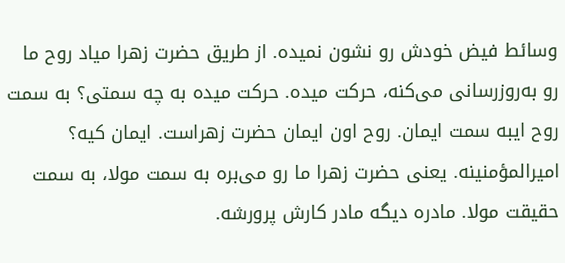وسائط فیض خودش رو نشون نمیده. از طریق حضرت زهرا میاد روح ما رو به‌روزرسانی می‌کنه، حرکت میده. حرکت میده به چه سمتی؟ به سمت روح ایبه سمت ایمان. روح اون ایمان حضرت زهراست. ایمان کیه؟ امیرالمؤمنینه. یعنی حضرت زهرا ما رو می‌بره به سمت مولا، به سمت حقیقت مولا. مادره دیگه مادر کارش پرورشه.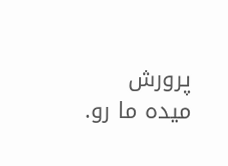پرورش میده ما رو.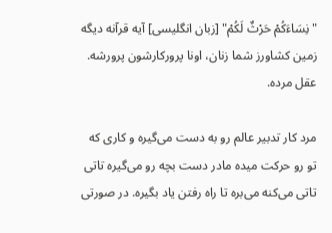"نِسَاءَکُمْ حَرْثٌ لَكُمْ" [زبان انگلیسی] آیه قرآنه دیگه زمین کشاورز شما زنان، اونا پرورکارشون پرورشه. عقل مرده.

مرد کار تدبیر عالم رو به دست می‌گیره و کاری که تو رو حرکت میده مادر دست بچه رو می‌گیره تاتی تاتی می‌کنه می‌بره تا راه رفتن یاد بگیره. در صورتی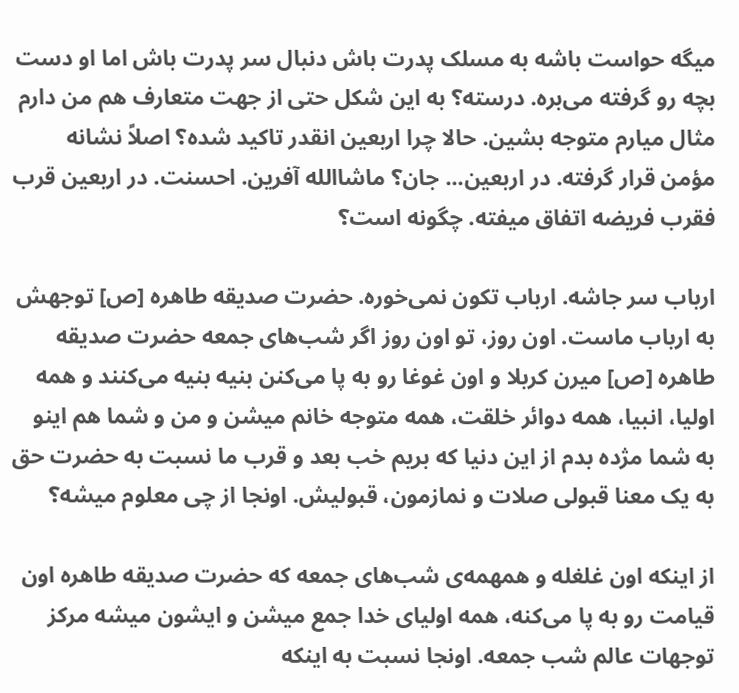میگه حواست باشه به مسلک پدرت باش دنبال سر پدرت باش اما او دست بچه رو گرفته می‌بره. درسته؟ به این شکل حتی از جهت متعارف هم من دارم مثال میارم متوجه بشین. حالا چرا اربعین انقدر تاکید شده؟ اصلاً نشانه مؤمن قرار گرفته. در اربعین... جان؟ ماشاالله آفرین. احسنت. در اربعین قرب فقرب فریضه اتفاق میفته. چگونه است؟

ارباب سر جاشه. ارباب تکون نمی‌خوره. حضرت صدیقه طاهره [ص] توجهش به ارباب ماست. اون روز، تو اون روز اگر شب‌های جمعه حضرت صدیقه طاهره [ص] میرن کربلا و اون غوغا رو به پا می‌کنن بنیه بنیه می‌کنند و همه اولیا، انبیا، همه دوائر خلقت، همه متوجه خانم میشن و من و شما هم اینو به شما مژده بدم از این دنیا که بریم خب بعد و قرب ما نسبت به حضرت حق به یک معنا قبولی صلا‌ت و نمازمون، قبولیش. اونجا از چی معلوم میشه؟

از اینکه اون غلغله و همهمه‌ی شب‌های جمعه که حضرت صدیقه طاهره اون قیامت رو به پا می‌کنه، همه اولیای خدا جمع میشن و ایشون میشه مرکز توجهات عالم شب جمعه. اونجا نسبت به اینکه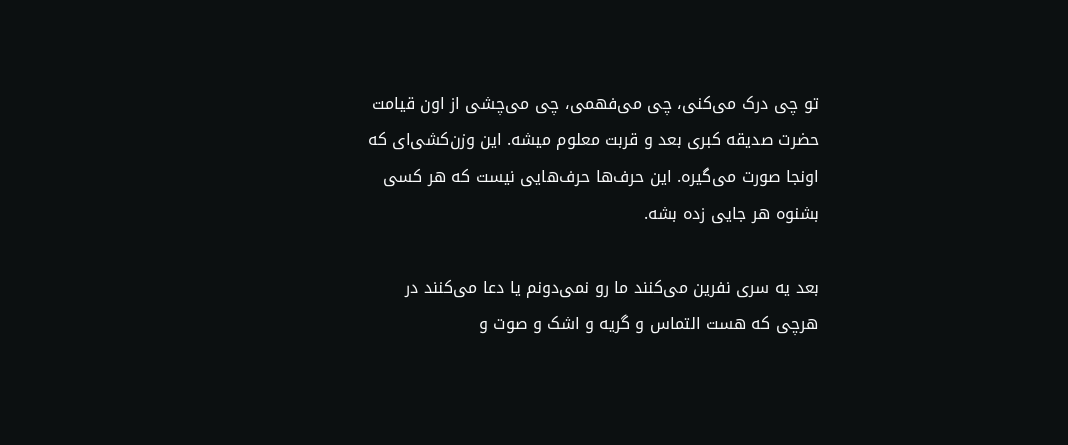تو چی درک می‌کنی، چی می‌فهمی، چی می‌چشی از اون قیامت حضرت صدیقه کبری بعد و قربت معلوم میشه. این وزن‌کشی‌ای که اونجا صورت می‌گیره. این حرف‌ها حرف‌هایی نیست که هر کسی بشنوه هر جایی زده بشه.

بعد یه سری نفرین می‌کنند ما رو نمی‌دونم یا دعا می‌کنند در هرچی که هست التماس و گریه و اشک و صوت و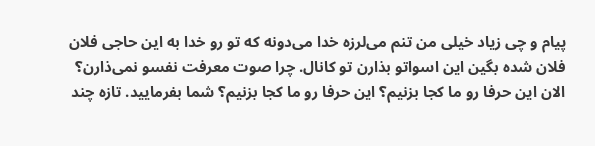پیام و چی زیاد خیلی من تنم می‌لرزه خدا می‌دونه که تو رو خدا به این حاجی فلان فلان شده بگین این اسواتو بذارن تو کانال. چرا صوت معرفت نفسو نمی‌ذارن؟ الان این حرفا رو ما کجا بزنیم؟ این حرفا رو ما کجا بزنیم؟ شما بفرمایید. تازه چند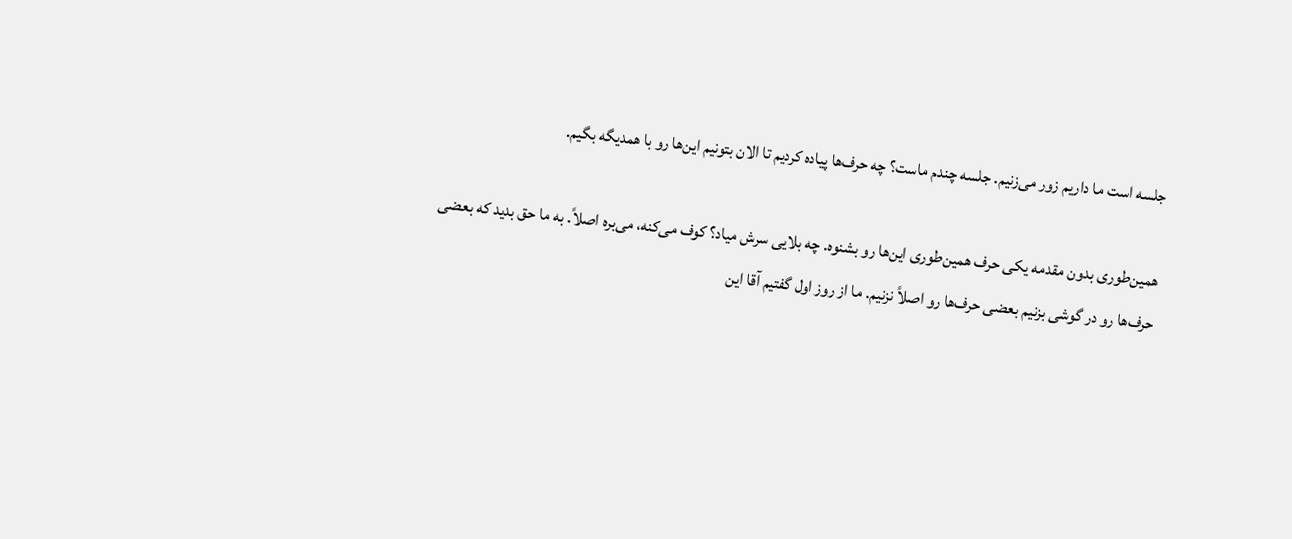جلسه است ما داریم زور می‌زنیم. جلسه چندم ماست؟ چه حرف‌ها پیاده کردیم تا الان بتونیم این‌ها رو با همدیگه بگیم.

همین‌طوری بدون مقدمه یکی حرف همین‌طوری این‌ها رو بشنوه. چه بلایی سرش میاد؟ کوف می‌کنه، می‌بره اصلاً. به ما حق بدید که بعضی حرف‌ها رو در گوشی بزنیم بعضی حرف‌ها رو اصلاً نزنیم. ما از روز اول گفتیم آقا این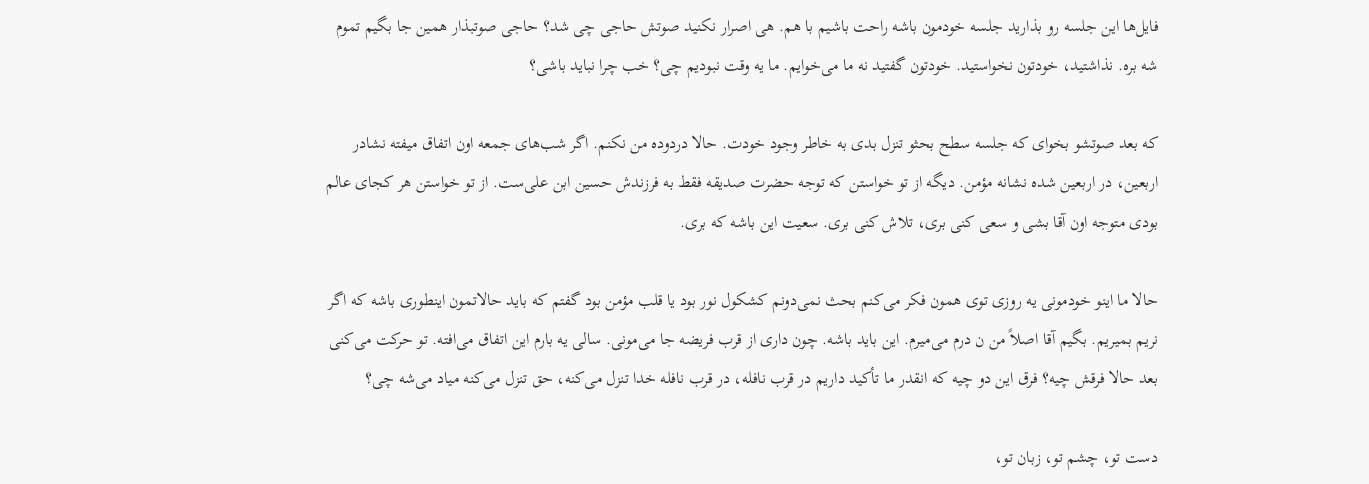فایل‌ها این جلسه رو بذارید جلسه خودمون باشه راحت باشیم با هم. هی اصرار نکنید صوتش حاجی چی شد؟ حاجی صوتبذار همین جا بگیم تموم شه بره. نذاشتید، خودتون نخواستید. خودتون گفتید نه ما می‌خوایم. ما یه وقت نبودیم چی؟ خب چرا نباید باشی؟

که بعد صوتشو بخوای که جلسه سطح بحثو تنزل بدی به خاطر وجود خودت. حالا دردوده من نکنم. اگر شب‌های جمعه اون اتفاق میفته نشادر اربعین، در اربعین شده نشانه مؤمن. دیگه از تو خواستن که توجه حضرت صدیقه فقط به فرزندش حسین ابن علی‌ست. از تو خواستن هر کجای عالم بودی متوجه اون آقا بشی و سعی کنی بری، تلاش کنی بری. سعیت این باشه که بری.

حالا ما اینو خودمونی یه روزی توی همون فکر می‌کنم بحث نمی‌دونم کشکول نور بود یا قلب مؤمن بود گفتم که باید حالاتمون اینطوری باشه که اگر نریم بمیریم. بگیم آقا اصلاً من ن درم می‌میرم. این باید باشه. چون داری از قرب فریضه جا می‌مونی. سالی یه بارم این اتفاق می‌افته. تو حرکت می‌کنی بعد حالا فرقش چیه؟ فرق این دو چیه که انقدر ما تأکید داریم در قرب نافله، در قرب نافله خدا تنزل می‌کنه، حق تنزل می‌کنه میاد می‌شه چی؟

دست تو، چشم تو، زبان تو،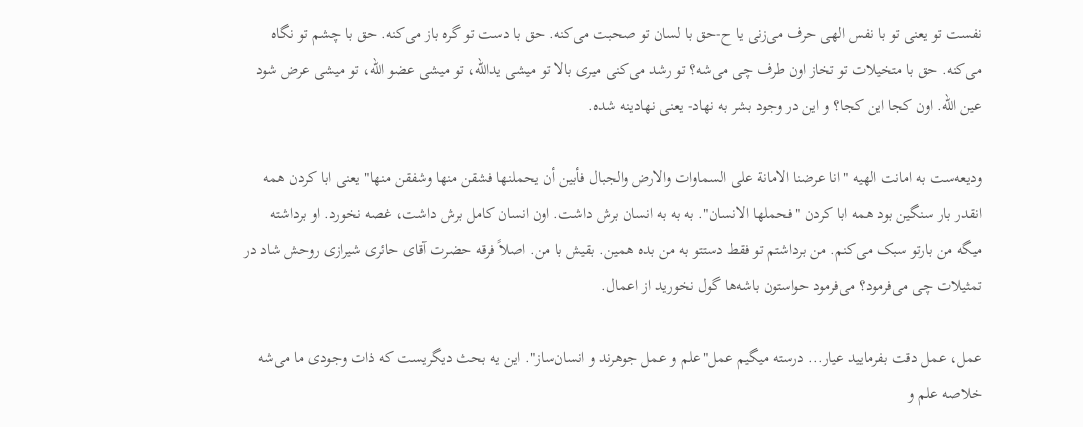نفست تو یعنی تو با نفس الهی حرف می‌زنی یا ح-حق با لسان تو صحبت می‌کنه. حق با دست تو گره باز می‌کنه. حق با چشم تو نگاه می‌کنه. حق با متخیلات تو تخاز اون طرف چی می‌شه؟ تو رشد می‌کنی میری بالا تو میشی یدالله، تو میشی عضو الله، تو میشی عرض شود عین الله. اون کجا این کجا؟ و این در وجود بشر به نهاد- یعنی نهادینه شده.

ودیعه‌ست به امانت الهیه "انا عرضنا الامانة على السماوات والارض والجبال فأبين أن يحملنها فشقن منها وشفقن منها" یعنی ابا کردن همه انقدر بار سنگین بود همه ابا کردن "فحملها الانسان". به به به انسان برش داشت. اون انسان کامل برش داشت، غصه نخورد. او برداشته میگه من بارتو سبک می‌کنم. من برداشتم تو فقط دستتو به من بده همین. بقیش با من. اصلاً فرقه حضرت آقای حائری شیرازی روحش شاد در تمثیلات چی می‌فرمود؟ می‌فرمود حواستون باشه‌ها گول نخورید از اعمال.

عمل، عمل دقت بفرمایید عیار... درسته میگیم عمل"علم و عمل جوهرند و انسان‌ساز". این یه بحث دیگریست که ذات وجودی ما می‌شه خلاصه علم و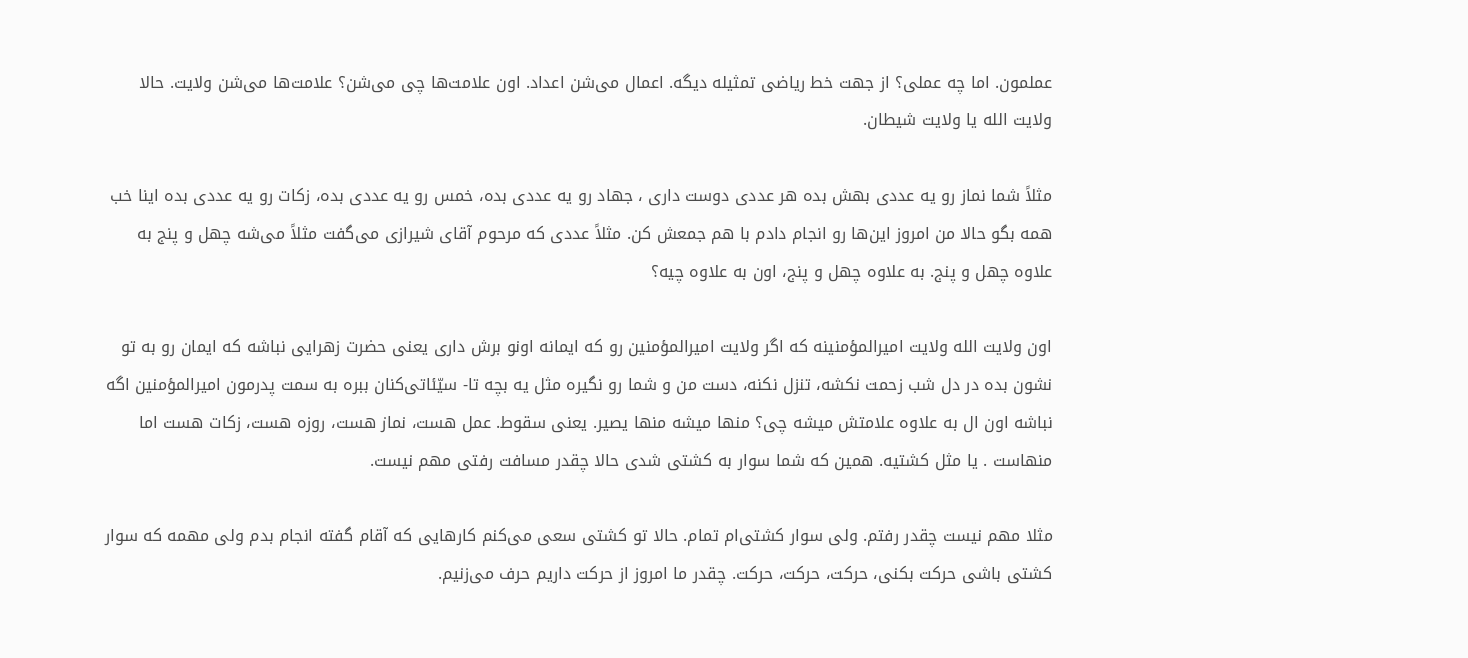عملمون. اما چه عملی؟ از جهت خط ریاضی تمثیله دیگه. اعمال می‌شن اعداد. اون علامت‌ها چی می‌شن؟ علامت‌ها می‌شن ولایت. حالا ولایت الله یا ولایت شیطان.

مثلاً شما نماز رو یه عددی بهش بده هر عددی دوست داری ، جهاد رو یه عددی بده، خمس رو یه عددی بده، زکات رو یه عددی بده اینا خب همه بگو حالا من امروز این‌ها رو انجام دادم با هم جمعش کن. مثلاً عددی که مرحوم آقای شیرازی می‌گفت مثلاً می‌شه چهل و پنج به علاوه چهل و پنج. به علاوه چهل و پنج، اون به علاوه چیه؟

اون ولایت الله ولایت امیرالمؤمنینه که اگر ولایت امیرالمؤمنین رو که ایمانه اونو برش داری یعنی حضرت زهرایی نباشه که ایمان رو به تو نشون بده در دل شب زحمت نکشه، تنزل نکنه، دست من و شما رو نگیره مثل یه بچه تا- سیّئاتی‌کنان ببره به سمت پدرمون امیرالمؤمنین اگه نباشه اون ال به علاوه علامتش میشه چی؟ منها میشه منها یصیر. یعنی سقوط. عمل هست، نماز هست، روزه هست، زکات هست اما منهاست . یا مثل کشتیه. همین که شما سوار به کشتی شدی حالا چقدر مسافت رفتی مهم نیست.

مثلا مهم نیست چقدر رفتم. ولی سوار کشتی‌ام تمام. حالا تو کشتی سعی می‌کنم کارهایی که آقام گفته انجام بدم ولی مهمه که سوار کشتی باشی حرکت بکنی، حرکت، حرکت، حرکت. چقدر ما امروز از حرکت داریم حرف می‌زنیم.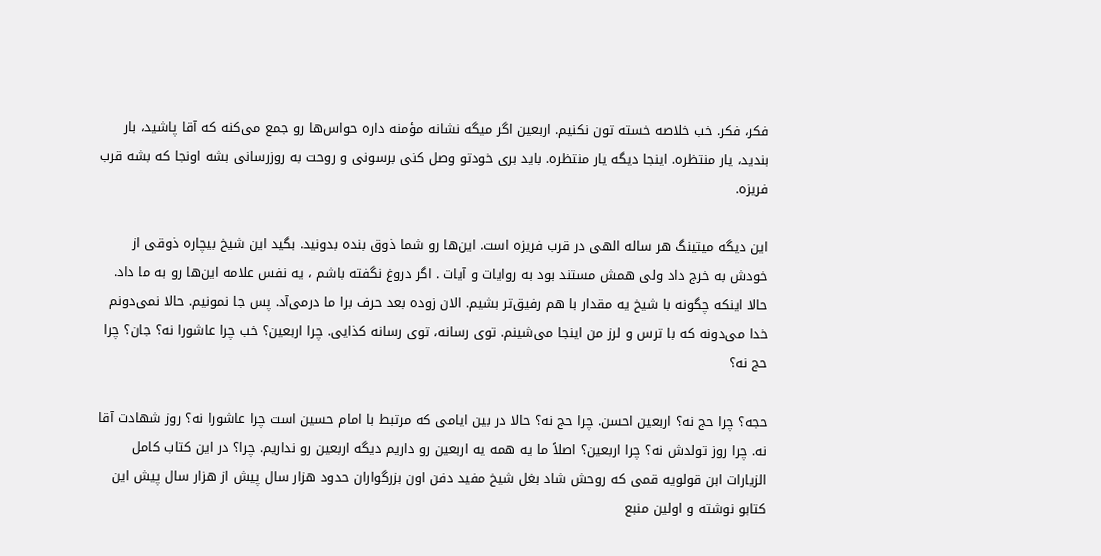فکر، فکر. خب خلاصه خسته تون نکنیم. اربعین اگر میگه نشانه مؤمنه داره حواس‌ها رو جمع می‌کنه که آقا پاشید، بار بندید، یار منتظره. اینجا دیگه یار منتظره. باید بری خودتو وصل کنی برسونی و روحت به روزرسانی بشه اونجا که بشه قرب فریزه.

این دیگه میتینگ هر ساله الهی در قرب فریزه است. این‌ها رو شما ذوق بنده بدونید. بگید این شیخ بیچاره ذوقی از خودش به خرج داد ولی همش مستند بود به روایات و آیات . اگر دروغ نگفته باشم ، یه نفس علامه این‌ها رو به ما داد. حالا اینکه چگونه با شیخ یه مقدار با هم رفیق‌تر بشیم. الان زوده بعد حرف برا ما درمی‌آد. پس جا نمونیم. حالا نمی‌دونم خدا می‌دونه که با ترس و لرز من اینجا می‌شینم. توی رسانه، توی رسانه کذایی. چرا اربعین؟ خب چرا عاشورا نه؟ جان؟ چرا حج نه؟

حجه؟ چرا حج نه؟ اربعین احسن. چرا حج نه؟ حالا در بین ایامی که مرتبط با امام حسین است چرا عاشورا نه؟ روز شهادت آقا نه. چرا روز تولدش نه؟ چرا اربعین؟ اصلاً ما یه همه یه اربعین رو داریم دیگه اربعین رو نداریم. چرا؟ در این کتاب کامل الزيارات ابن قولویه قمی که روحش شاد بغل شیخ مفید دفن اون بزرگواران حدود هزار سال پیش از هزار سال پیش این کتابو نوشته و اولین منبع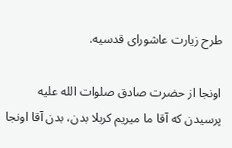طرح زیارت عاشورای قدسیه.

اونجا از حضرت صادق صلوات الله علیه پرسیدن که آقا ما میریم کربلا بدن، بدن آقا اونجا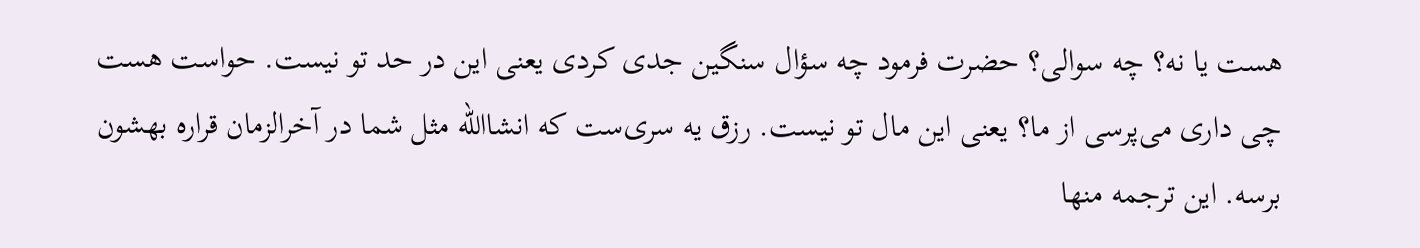هست یا نه؟ چه سوالی؟ حضرت فرمود چه سؤال سنگین جدی کردی یعنی این در حد تو نیست. حواست هست چی داری می‌پرسی از ما؟ یعنی این مال تو نیست. رزق یه سری‌ست که انشاالله مثل شما در آخرالزمان قراره بهشون برسه. این ترجمه منها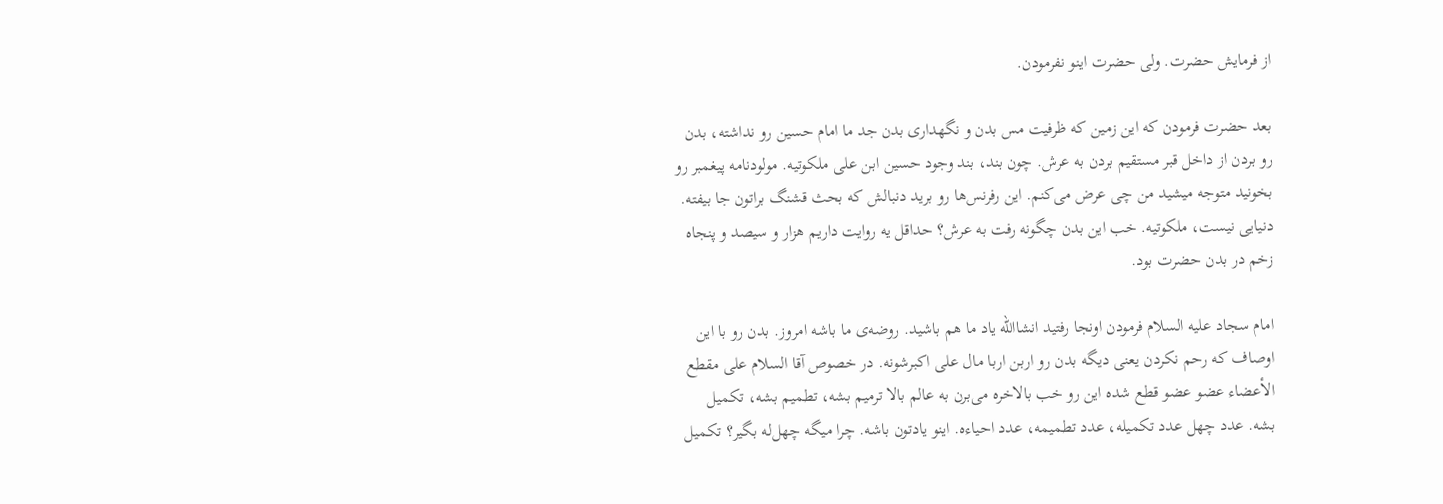از فرمایش حضرت. ولی حضرت اینو نفرمودن.

بعد حضرت فرمودن که این زمین که ظرفیت مس بدن و نگهداری بدن جد ما امام حسین رو نداشته، بدن رو بردن از داخل قبر مستقیم بردن به عرش. چون بند، بند وجود حسین ابن علی ملکوتیه. مولودنامه پیغمبر رو بخونید متوجه میشید من چی عرض می‌کنم. این رفرنس‌ها رو برید دنبالش که بحث قشنگ براتون جا بیفته. دنیایی نیست، ملکوتیه. خب این بدن چگونه رفت به عرش؟ حداقل یه روایت داریم هزار و سیصد و پنجاه زخم در بدن حضرت بود.

امام سجاد علیه السلام فرمودن اونجا رفتید انشاالله یاد ما هم باشید. روضه‌ی ما باشه امروز. بدن رو با این اوصاف که رحم نکردن یعنی دیگه بدن رو اربن اربا مال علی اکبرشونه. در خصوص آقا السلام علی مقطع الأعضاء عضو عضو قطع شده این رو خب بالاخره می‌برن به عالم بالا ترمیم بشه، تطمیم بشه، تکمیل بشه. عدد چهل عدد تکمیله، عدد تطمیمه، عدد احياءه. اینو یادتون باشه. چرا میگه چهل‌له بگیر؟ تکمیل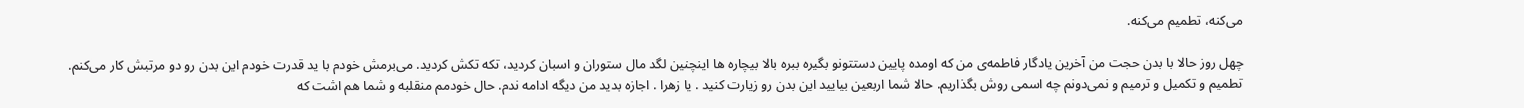می‌کنه، تطمیم می‌کنه.

چهل روز حالا با بدن حجت من آخرین یادگار فاطمه‌ی من که اومده پایین دستتونو بگیره ببره بالا بیچاره ها اینچنین لگد مال ستوران و اسبان کردید، تکه تکش کردید. می‌برمش خودم با يد قدرت خودم این بدن رو دو مرتبش کار می‌کنم. تطمیم و تکمیل و ترمیم و نمی‌دونم چه اسمی روش بگذاریم. حالا شما اربعین بیایید این بدن رو زیارت کنید . یا زهرا . اجازه بدید من دیگه ادامه ندم. حال خودمم منقلبه و شما هم اشت که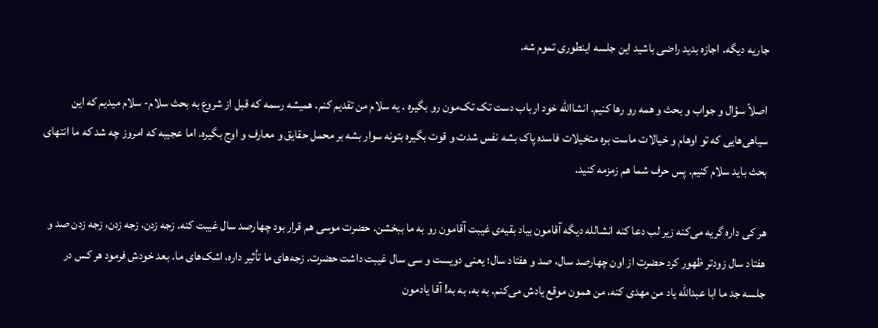جاریه دیگه. اجازه بدید راضی باشید این جلسه اینطوری تموم شه.

اصلاً سؤال و جواب و بحث و همه رو رها کنیم. انشاالله خود ارباب دست تک تک‌مون رو بگیره . یه سلام من تقدیم کنم. همیشه رسمه که قبل از شروع به بحث سلام- سلام میدیم که این سیاهی‌هایی که تو اوهام و خیالات ماست بره متخیلات فاسده پاک بشه نفس شدت و قوت بگیره بتونه سوار بشه بر محمل حقایق و معارف و اوج بگیره. اما عجیبه که امروز چه شد که ما انتهای بحث باید سلام کنیم. پس حرف شما هم زمزمه کنید.

هر کی داره گریه می‌کنه زیر لب دعا کنه انشالله دیگه آقامون بیاد بقیه‌ی غیبت آقامون رو به ما ببخشن. حضرت موسی هم قرار بود چهارصد سال غیبت کنه. زجه زدن، زجه زدن، زجه زدن صد و هفتاد سال زودتر ظهور کرد حضرت از اون چهارصد سال، صد و هفتاد سال؛ یعنی دویست و سی سال غیبت داشت حضرت. زجه‌های ما تأثیر داره، اشک‌های ما. بعد خودش فرمود هر کس در جلسه جد ما ابا عبدالله یاد من مهدی کنه، من همون موقع یادش می‌کنم. به به، به به! آقا یادمون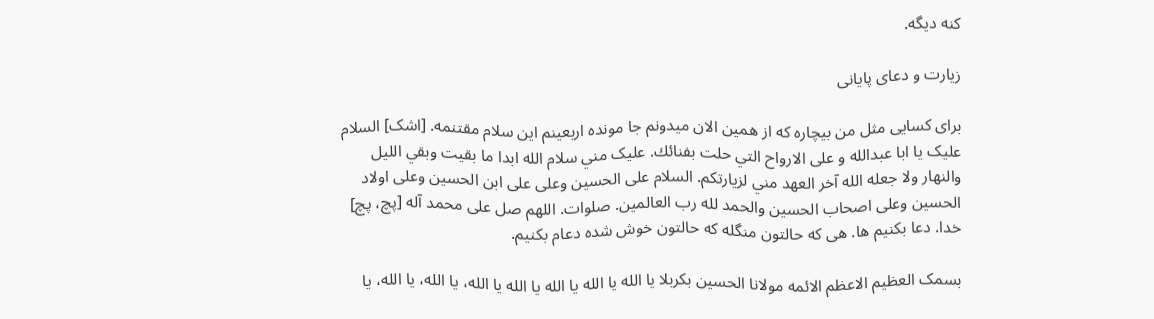کنه دیگه.

زیارت و دعای پایانی

برای کسایی مثل من بیچاره که از همین الان میدونم جا مونده اربعینم این سلام مقتنمه. [اشک] السلام علیک یا ابا عبدالله و علی الارواح التي حلت بفنائك. علیک مني سلام الله ابدا ما بقیت وبقي الليل والنهار ولا جعله الله آخر العهد مني لزيارتكم. السلام على الحسين وعلى علی ابن الحسین وعلى اولاد الحسين وعلى اصحاب الحسين والحمد لله رب العالمين. صلوات. اللهم صل على محمد آله [پچ، پچ] خدا. دعا بکنیم ها. هی که حالتون منگله که حالتون خوش شده دعام بکنیم.

بسمک العظيم الاعظم الائمه مولانا الحسين بكربلا يا الله يا الله يا الله يا الله یا الله، یا الله، یا الله، یا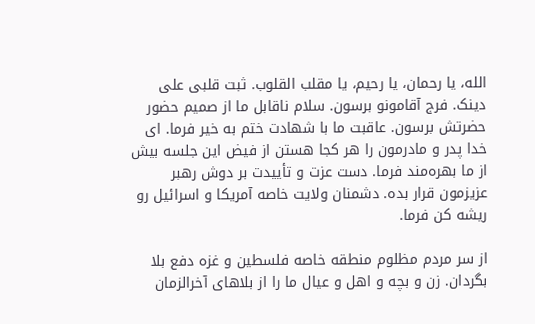الله، یا رحمان، يا رحيم، يا مقلب القلوب. ثبت قلبی على دینک. فرج آقامونو برسون. سلام ناقابل ما از صمیم حضور حضرتش برسون. عاقبت ما با شهادت ختم به خیر فرما. ای خدا پدر و مادرمون را هر کجا هستن از فیض این جلسه بیش از ما بهره‌مند فرما. دست عزت و تأییدت بر دوش رهبر عزیزمون قرار بده. دشمنان ولایت خاصه آمریکا و اسرائیل رو ریشه کن فرما.

از سر مردم مظلوم منطقه خاصه فلسطین و غزه دفع بلا بگردان. زن و بچه و اهل و عیال ما را از بلاهای آخرالزمان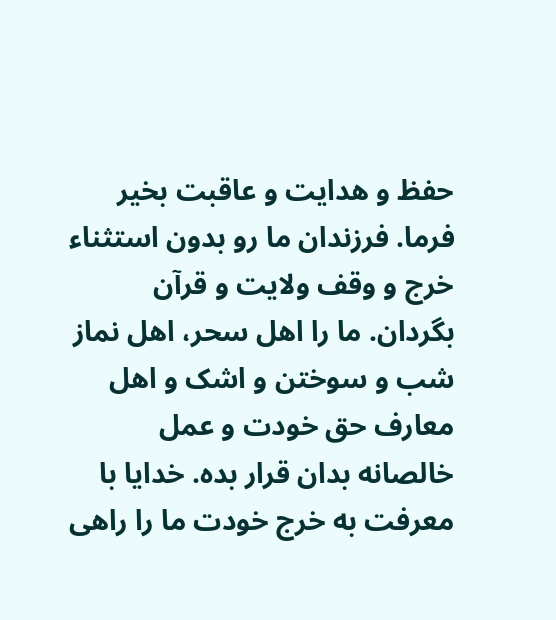حفظ و هدایت و عاقبت بخیر فرما. فرزندان ما رو بدون استثناء خرج و وقف ولایت و قرآن بگردان. ما را اهل سحر، اهل نماز شب و سوختن و اشک و اهل معارف حق خودت و عمل خالصانه بدان قرار بده. خدایا با معرفت به خرج خودت ما را راهی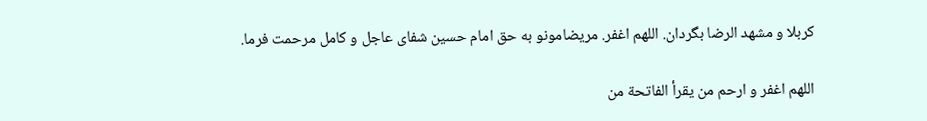کربلا و مشهد الرضا بگردان. اللهم اغفر. مریضامونو به حق امام حسین شفای عاجل و کامل مرحمت فرما.

اللهم اغفر و ارحم من يقرأ الفاتحة من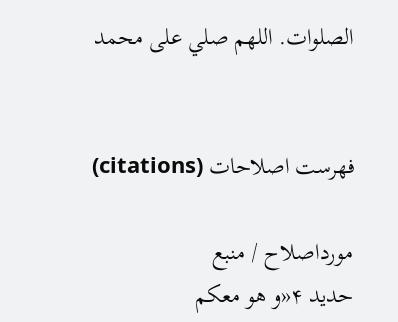الصلوات. اللهم صلي على محمد


فهرست اصلاحات (citations)

مورداصلاح / منبع
حدید ۴«و هو معکم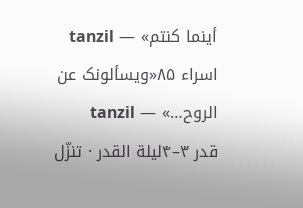أینما کنتم» — tanzil
اسراء ۸۵«ویسألونک عن الروح…» — tanzil
قدر ۳–۴لیلة القدر · تنزّل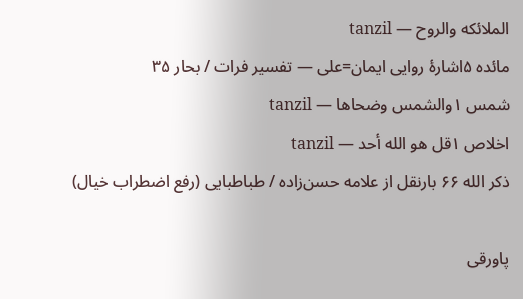الملائکه والروح — tanzil
مائده ۵اشارهٔ روایی ایمان=علی — تفسیر فرات / بحار ۳۵
شمس ۱والشمس وضحاها — tanzil
اخلاص ۱قل هو الله أحد — tanzil
ذکر الله ۶۶ بارنقل از علامه حسن‌زاده / طباطبایی (رفع اضطراب خیال)

پاورقی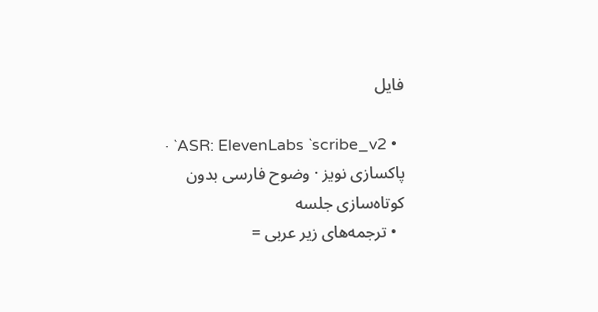فایل

  • ASR: ElevenLabs `scribe_v2` · پاکسازی نویز · وضوح فارسی بدون کوتاه‌سازی جلسه
  • ترجمه‌های زیر عربی =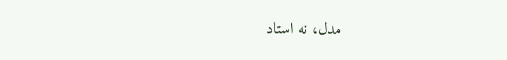مدل، نه استاد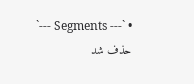• `--- Segments ---` حذف شد